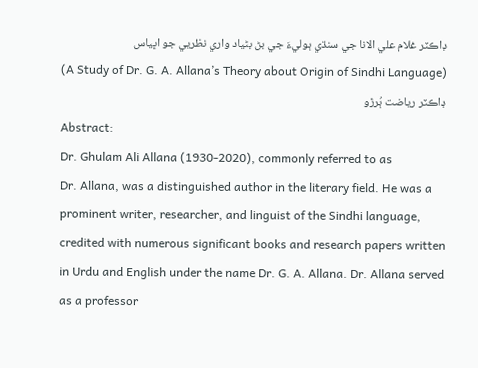ڊاڪٽر غلام علي الانا جي سنڌي ٻوليءَ جي بڻ بڻياد واري نظريي جو اڀياس
(A Study of Dr. G. A. Allana’s Theory about Origin of Sindhi Language)
ڊاڪٽر رياضت ٻُرڙو
Abstract:
Dr. Ghulam Ali Allana (1930-2020), commonly referred to as
Dr. Allana, was a distinguished author in the literary field. He was a prominent writer, researcher, and linguist of the Sindhi language, credited with numerous significant books and research papers written in Urdu and English under the name Dr. G. A. Allana. Dr. Allana served as a professor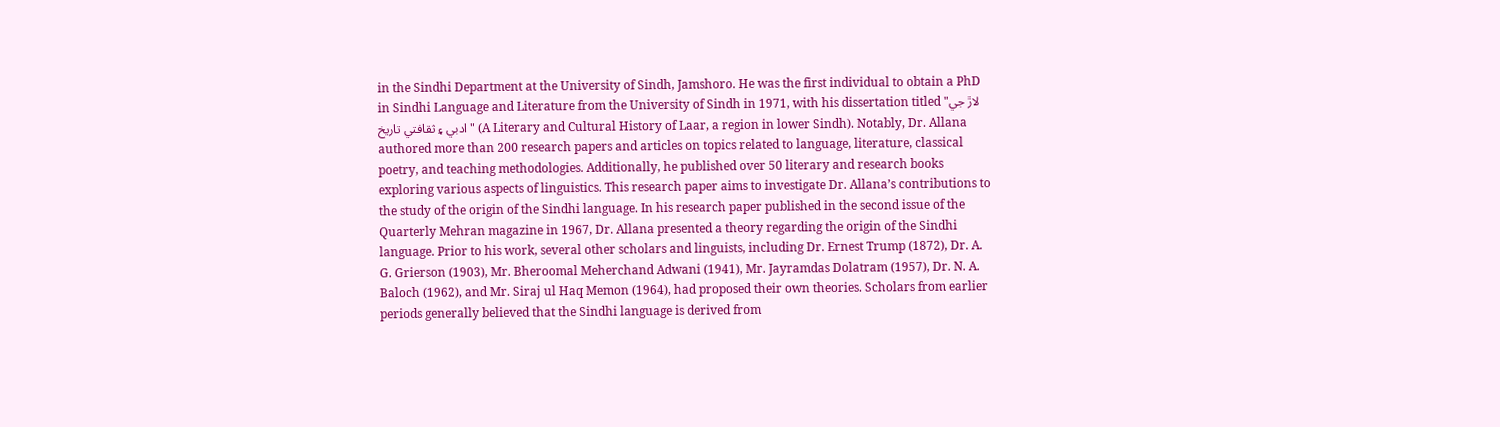in the Sindhi Department at the University of Sindh, Jamshoro. He was the first individual to obtain a PhD in Sindhi Language and Literature from the University of Sindh in 1971, with his dissertation titled "لاڙ جي ادبي ۽ ثقافتي تاريخ" (A Literary and Cultural History of Laar, a region in lower Sindh). Notably, Dr. Allana authored more than 200 research papers and articles on topics related to language, literature, classical poetry, and teaching methodologies. Additionally, he published over 50 literary and research books exploring various aspects of linguistics. This research paper aims to investigate Dr. Allana’s contributions to the study of the origin of the Sindhi language. In his research paper published in the second issue of the Quarterly Mehran magazine in 1967, Dr. Allana presented a theory regarding the origin of the Sindhi language. Prior to his work, several other scholars and linguists, including Dr. Ernest Trump (1872), Dr. A. G. Grierson (1903), Mr. Bheroomal Meherchand Adwani (1941), Mr. Jayramdas Dolatram (1957), Dr. N. A. Baloch (1962), and Mr. Siraj ul Haq Memon (1964), had proposed their own theories. Scholars from earlier periods generally believed that the Sindhi language is derived from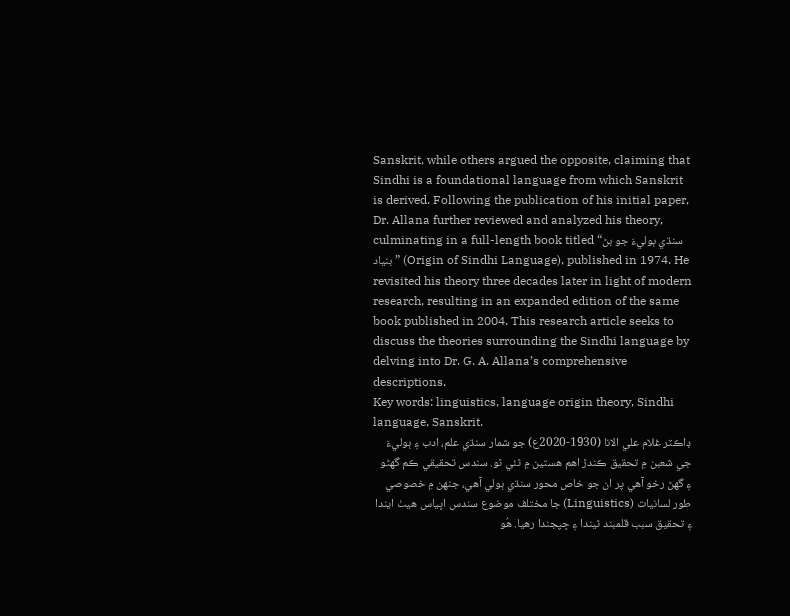Sanskrit, while others argued the opposite, claiming that Sindhi is a foundational language from which Sanskrit is derived. Following the publication of his initial paper, Dr. Allana further reviewed and analyzed his theory, culminating in a full-length book titled “سنڌي ٻوليءَ جو بڻ بنياد” (Origin of Sindhi Language), published in 1974. He revisited his theory three decades later in light of modern research, resulting in an expanded edition of the same book published in 2004. This research article seeks to discuss the theories surrounding the Sindhi language by delving into Dr. G. A. Allana’s comprehensive descriptions.
Key words: linguistics, language origin theory, Sindhi language, Sanskrit.
ڊاڪٽر غلام علي الانا (1930-2020ع) جو شمار سنڌي علم، ادب ۽ ٻوليءَ جي شعبن ۾ تحقيق ڪندڙ اهم هستين ۾ ٿئي ٿو. سندس تحقيقي ڪم گهڻو ۽ گهڻ رخو آهي پر ان جو خاص محور سنڌي ٻولي آهي، جنھن ۾ خصوصي طور لسانيات (Linguistics) جا مختلف موضوع سندس اڀياس هيٺ ايندا ۽ تحقيق سبب قلمبند ٿيندا ۽ ڇپجندا رهيا. هُو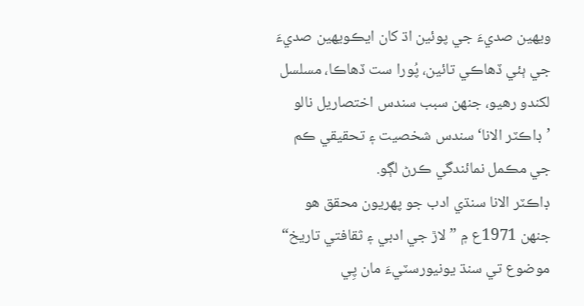ويھين صديءَ جي پوئين اڌ کان ايڪويھين صديءَ جي ٻئي ڏهاڪي تائين، پُورا ست ڏهاڪا، مسلسل لکندو رهيو، جنھن سبب سندس اختصاريل نالو ’ڊاڪٽر الانا‘ سندس شخصيت ۽ تحقيقي ڪم جي مڪمل نمائندگي ڪرڻ لڳو.
ڊاڪٽر الانا سنڌي ادب جو پھريون محقق هو جنھن 1971ع ۾ ”لاڙ جي ادبي ۽ ثقافتي تاريخ“ موضوع تي سنڌ يونيورسٽيءَ مان پِي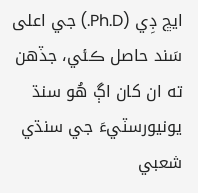ايڇ ڊِي (Ph.D.) جي اعلى سَند حاصل ڪئي، جڏهن ته ان کان اڳ هُو سنڌ يونيورسٽيءَ جي سنڌي شعبي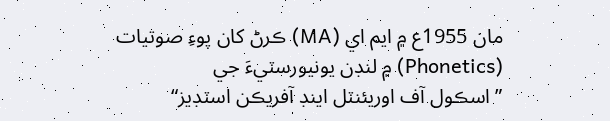مان 1955ع ۾ ايم اي (MA) ڪرڻ کان پوءِ صوتيات (Phonetics) ۾ لنڊن يونيورسٽيءَ جي
”اسڪول آف اوريئنٽل اينڊ آفريڪن اسٽڊيز“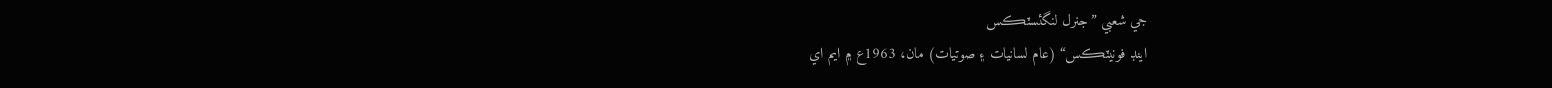جي شعبي ”جنرل لنگئسٽڪس
اينڊ فونيٽڪس“ (عام لسانيات ۽ صوتيات) مان، 1963ع ۾ ايم اي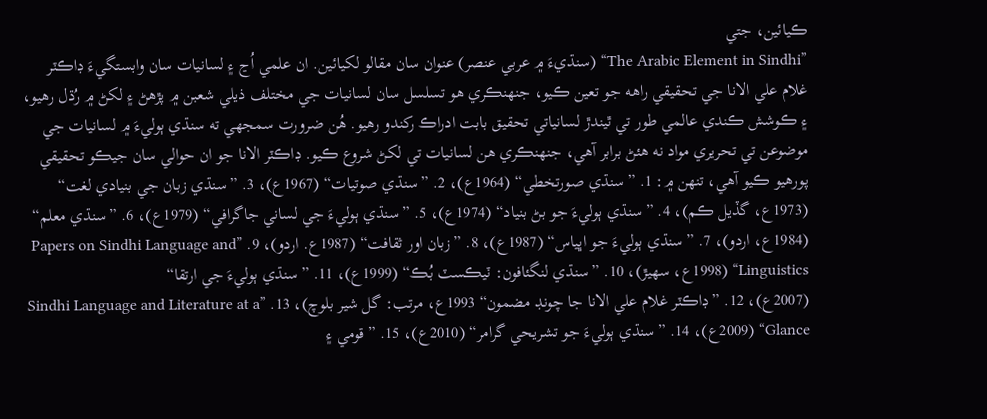ڪيائين، جتي
”The Arabic Element in Sindhi“ (سنڌيءَ ۾ عربي عنصر) عنوان سان مقالو لکيائين. ان علمي اُڃ ۽ لسانيات سان وابستگيءَ ڊاڪٽر غلام علي الانا جي تحقيقي راهه جو تعين ڪيو، جنھنڪري هو تسلسل سان لسانيات جي مختلف ذيلي شعبن ۾ پڙهڻ ۽ لکڻ ۾ رُڌل رهيو، ۽ ڪوشش ڪندي عالمي طور تي ٿيندڙ لسانياتي تحقيق بابت ادراڪ رکندو رهيو. هُن ضرورت سمجهي ته سنڌي ٻوليءَ ۾ لسانيات جي موضوعن تي تحريري مواد نه هئڻ برابر آهي، جنھنڪري هن لسانيات تي لکڻ شروع ڪيو. ڊاڪٽر الانا جو ان حوالي سان جيڪو تحقيقي پورهيو ڪيو آهي، تنھن ۾: 1. ”سنڌي صورتخطي“ (1964ع)، 2. ”سنڌي صوتيات“ (1967ع)، 3. ”سنڌي زبان جي بنيادي لغت“ (1973ع، گڏيل ڪم)، 4. ”سنڌي ٻوليءَ جو بڻ بنياد“ (1974ع)، 5. ”سنڌي ٻوليءَ جي لساني جاگرافي“ (1979ع)، 6. ”سنڌي معلم“ (1984ع، اردو)، 7. ”سنڌي ٻوليءَ جو اڀياس“ (1987ع)، 8. ”زبان اور ثقافت“ (1987ع. اردو)، 9. ”Papers on Sindhi Language and Linguistics“ (1998ع، سھيڙ)، 10. ”سنڌي لنگئافون: ٽيڪسٽ بُڪ“ (1999ع)، 11. ”سنڌي ٻوليءَ جي ارتقا“
(2007ع)، 12. ”ڊاڪٽر غلام علي الانا جا چونڊ مضمون“ 1993ع، مرتب: گل شير بلوچ)، 13. ”Sindhi Language and Literature at a Glance“ (2009ع)، 14. ”سنڌي ٻوليءَ جو تشريحي گرامر“ (2010ع)، 15. ”قومي ۽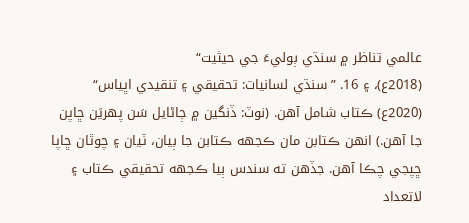عالمي تناظر ۾ سنڌي ٻوليءَ جي حيثيت“
(2018ع)، ۽ 16. ”سنڌي لسانيات: تحقيقي ۽ تنقيدي اڀياس“ (2020ع) ڪتاب شامل آهن. (نوٽ: ڏنگين ۾ ڄاڻايل سَن پھريَن ڇاپن جا آهن.) انهن ڪتابن مان ڪجهه ڪتابن جا ٻيان، ٽيان ۽ چوٿان ڇاپا ڇپجي چڪا آهن. جڏهن ته سندس ٻيا ڪجهه تحقيقي ڪتاب ۽ لاتعداد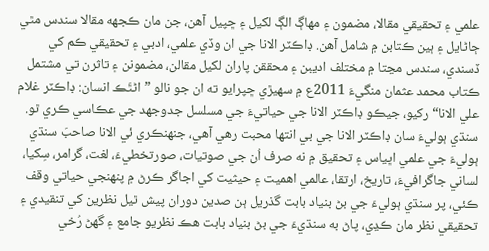علمي ۽ تحقيقي مقالا، مضمون ۽ مھاڳ الڳ لکيل ۽ ڇپيل آهن، جن مان ڪجهه مقالا سندس مٿي ڄاڻايل ۽ ٻين ڪتابن ۾ شامل آهن. ڊاڪٽر الانا جي ان وڏي علمي، ادبي ۽ تحقيقي ڪم کي ڏسندي، سندس مڃتا ۾ مختلف اديبن ۽ محققن پاران لکيل مقالن، مضمونن ۽ تاثرن تي مشتمل ڪتاب محمد عثمان منگيءَ 2011ع ۾ سھيڙي ڇپرايو ته ان جو نالو ”اڻٿَڪ انسان: ڊاڪٽر غلام علي الانا“ رکيو، جيڪو ڊاڪٽر الانا جي حياتيءَ جي مسلسل جدوجھد جي عڪاسي ڪري ٿو.
سنڌي ٻوليءَ سان ڊاڪٽر الانا جي بي انتھا محبت رهي آهي، جنھنڪري ئي الانا صاحبَ سنڌي ٻوليءَ جي علمي اڀياس ۽ تحقيق ۾ نه صرف اُن جي صوتيات، صورتخطيءَ، لغت، گرامر، سِکيا، لساني جاگرافيءَ، تاريخ، ارتقا، عالمي اهميت ۽ حيثيت کي اجاگر ڪرڻ ۾ پنھنجي حياتي وقف ڪئي، پر سنڌي ٻوليءَ جي بڻ بنياد بابت گذريل ٻن صدين دوران پيش ٿيل نظرين کي تنقيدي ۽ تحقيقي نظر مان ڪڍي، پاڻ به سنڌيءَ جي بڻ بنياد بابت هڪ نظريو جامع ۽ گهڻ رُخي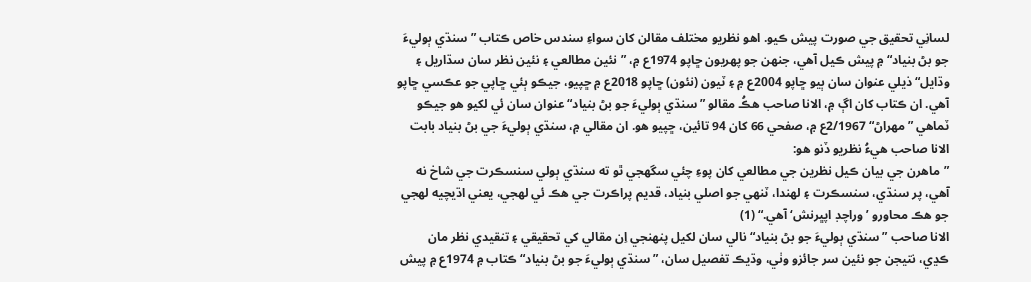لسانِي تحقيق جي صورت پيش ڪيو. اهو نظريو مختلف مقالن کان سواءِ سندس خاص ڪتاب ”سنڌي ٻوليءَ جو بڻ بنياد“ ۾ پيش ڪيل آهي، جنھن جو پھريون ڇاپو 1974ع ۾، ”نئين مطالعي ۽ نئين نظر سان سڌاريل ۽ وڌايل“ ذيلي عنوان سان ٻيو ڇاپو 2004ع ۾ ۽ ٽيون (نئون) ڇاپو 2018ع ۾ ڇپيو، جيڪو ٻئي ڇاپي جو عڪسي ڇاپو آهي. ان ڪتاب کان اڳ ۾، الانا صاحب هڪُ مقالو ”سنڌي ٻوليءَ جو بڻ بنياد“ عنوان سان ئي لکيو هو جيڪو ٽماهي ”مھراڻ“ 2/1967ع ۾، صفحي 66 کان 94 تائين، ڇپيو هو. ان مقالي ۾، سنڌي ٻوليءَ جي بڻ بنياد بابت الانا صاحب هيءُ نظريو ڏنو هو:
”ماهرن جي بيان ڪيل نظرين جي مطالعي کان پوءِ چئي سگهجي ٿو ته سنڌي ٻولي سنسڪرت جي شاخ نه آهي، پر سنڌي، سنسڪرت ۽ لھندا، ٽنهي جو اصلي بنياد، قديم پراڪرت جي هڪ ئي لھجي، يعني اڌيچيه لھجي جو هڪ محاورو ’وراچڊ اپڀرنش‘ آهي.“ (1)
الانا صاحب ”سنڌي ٻوليءَ جو بڻ بنياد“ نالي سان لکيل پنھنجي اِن مقالي کي تحقيقي ۽ تنقيدي نظر مان ڪڍي، نتيجن جو نئين سر جائزو وٺي، وڌيڪ تفصيل سان، ”سنڌي ٻوليءَ جو بڻ بنياد“ ڪتاب ۾ 1974ع ۾ پيش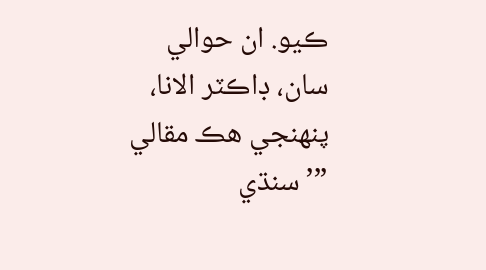ڪيو. ان حوالي سان، ڊاڪٽر الانا، پنھنجي هڪ مقالي ”’سنڌي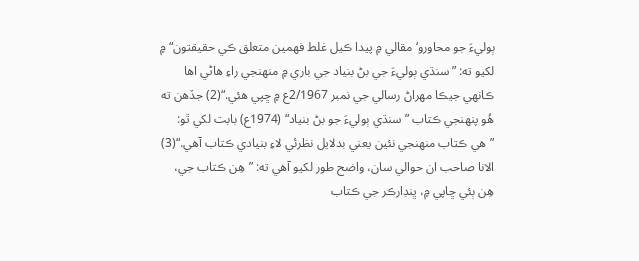ٻوليءَ جو محاورو‘ مقالي ۾ پيدا ڪيل غلط فھمين متعلق ڪي حقيقتون“ ۾ لکيو ته: ”سنڌي ٻوليءَ جي بڻ بنياد جي باري ۾ منھنجي راءِ هاڻي اها ڪانهي جيڪا مھراڻ رسالي جي نمبر 2/1967ع ۾ ڇپي هئي.“(2) جڏهن ته هُو پنھنجي ڪتاب ”سنڌي ٻوليءَ جو بڻ بنياد“ (1974ع) بابت لکي ٿو: ”هي ڪتاب منھنجي نئين يعني بدلايل نظرئي لاءِ بنيادي ڪتاب آهي.“(3) الانا صاحب ان حوالي سان، واضح طور لکيو آهي ته: ”هِن ڪتاب جي، هِن ٻئي ڇاپي ۾، ڀنڊارڪر جي ڪتاب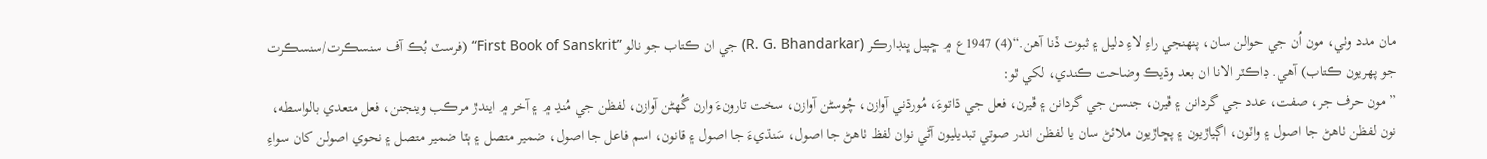مان مدد وٺي، مون اُن جي حوالن سان، پنھنجي راءِ لاءِ دليل ۽ ثبوت ڏنا آهن.“(4) 1947ع ۾ ڇپيل ڀنڊارڪر (R. G. Bhandarkar) جي ان ڪتاب جو نالو ”First Book of Sanskrit“ (فرسٽ بُڪ آف سنسڪرت/سنسڪرت جو پھريون ڪتاب) آهي. ڊاڪٽر الانا ان بعد وڌيڪ وضاحت ڪندي، لکي ٿو:
”مون حرف جر، صفت، عدد جي گردانن ۽ ڦيرن، جنسن جي گردانن ۽ ڦيرن، فعل جي ڌاتوءَ، مُورڌني آوازن، چُوسڻن آوازن، سخت تارونءَ وارن گُهڻن آوازن، لفظن جي مُنڍ ۾ ۽ آخر ۾ ايندڙ مرڪب وينجنن، فعل متعدي بالواسطه، نون لفظن ٺاهڻ جا اصول ۽ واٽون، اڳياڙيون ۽ پڇاڙيون ملائڻ سان يا لفظن اندر صوتي تبديليون آڻي نوان لفظ ٺاهڻ جا اصول، سَنڌيءَ جا اصول ۽ قانون، اسم فاعل جا اصول، ضمير متصل ۽ ٻٽا ضمير متصل ۽ نحوي اصولن کان سواءِ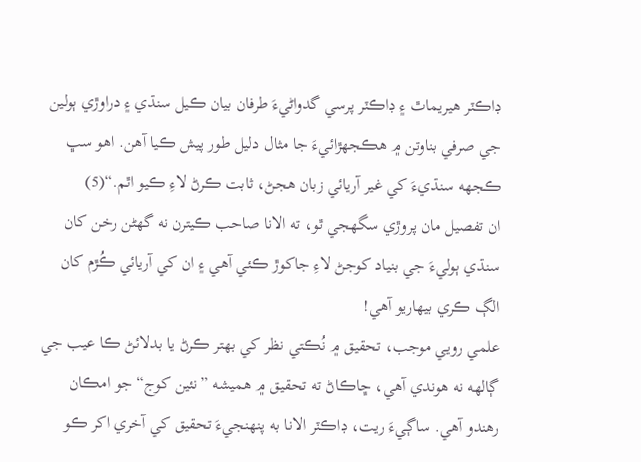ڊاڪٽر هيريماٿ ۽ ڊاڪٽر پرسي گدواڻيءَ طرفان بيان ڪيل سنڌي ۽ دراوڙي ٻولين جي صرفي بناوتن ۾ هڪجھڙائيءَ جا مثال دليل طور پيش ڪيا آهن. اهو سڀ ڪجهه سنڌيءَ کي غير آريائي زبان هجڻ، ثابت ڪرڻ لاءِ ڪيو اٿم.“(5)
ان تفصيل مان پروڙي سگهجي ٿو، ته الانا صاحب ڪيترن نه گهڻن رخن کان سنڌي ٻوليءَ جي بنياد کوجڻ لاءِ جاکوڙ ڪئي آهي ۽ ان کي آريائي ڪُڙم کان الڳ ڪري بيھاريو آهي!
علمي رويي موجب، تحقيق ۾ نُڪتي نظر کي بھتر ڪرڻ يا بدلائڻ ڪا عيب جي ڳالهه نه هوندي آهي، ڇاڪاڻ ته تحقيق ۾ هميشه ”نئين کوج“ جو امڪان رهندو آهي. ساڳيءَ ريت، ڊاڪٽر الانا به پنھنجيءَ تحقيق کي آخري اکر ڪو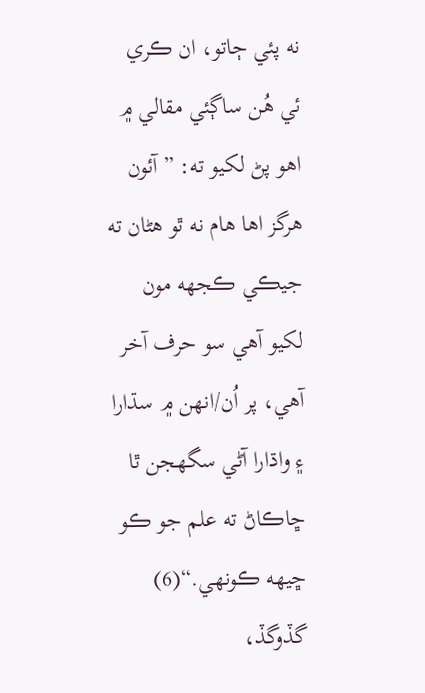نه پئي ڄاتو، ان ڪري ئي هُن ساڳئي مقالي ۾ اهو پڻ لکيو ته: ”آئون هرگز اها هام نه ٿو هڻان ته جيڪي ڪجهه مون لکيو آهي سو حرف آخر آهي، پر اُن/انهن ۾ سڌارا ۽ واڌارا آڻي سگهجن ٿا ڇاڪاڻ ته علم جو ڪو ڇيھه ڪونهي.“(6) گڏوگڏ،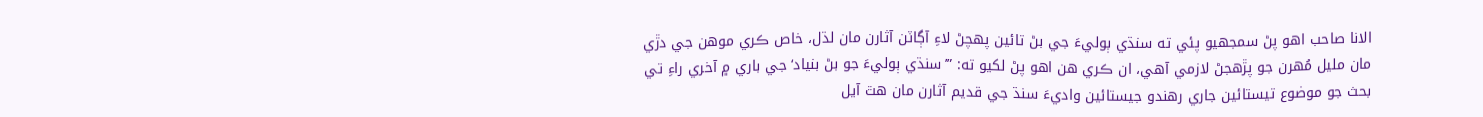الانا صاحب اهو پڻ سمجهيو پئي ته سنڌي ٻوليءَ جي بڻ تائين پھچڻ لاءِ آڳاٽن آثارن مان لڌل، خاص ڪري موهن جي دڙي مان مليل مُھرن جو پڙهجڻ لازمي آهي، ان ڪري هن اهو پڻ لکيو ته: ”’سنڌي ٻوليءَ جو بڻ بنياد‘ جي باري ۾ آخري راءِ تي بحث جو موضوع تيستائين جاري رهندو جيستائين واديءَ سنڌ جي قديم آثارن مان هٿ آيل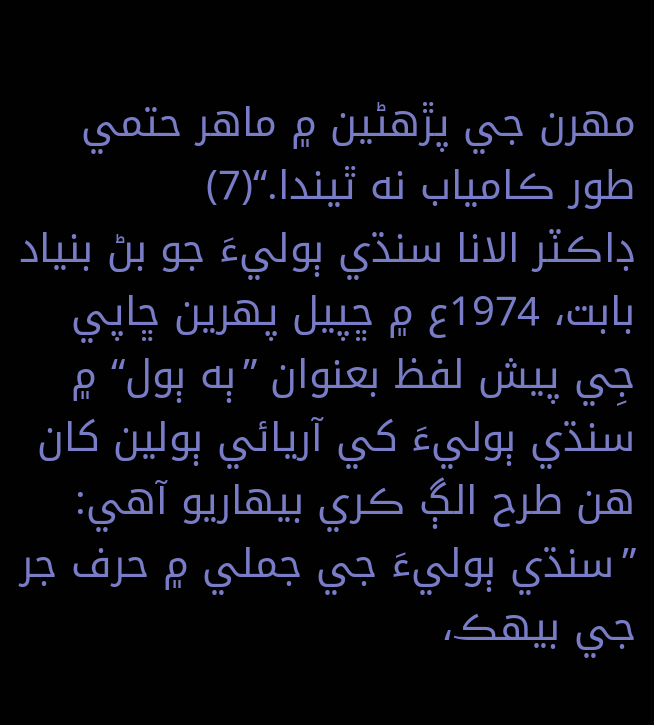مھرن جي پڙهڻين ۾ ماهر حتمي طور ڪامياب نه ٿيندا.“(7)
ڊاڪٽر الانا سنڌي ٻوليءَ جو بڻ بنياد بابت، 1974ع ۾ ڇپيل پھرين ڇاپي جِي پيش لفظ بعنوان ”ٻه ٻول“ ۾ سنڌي ٻوليءَ کي آريائي ٻولين کان هن طرح الڳ ڪري بيھاريو آهي:
”سنڌي ٻوليءَ جي جملي ۾ حرف جر جي بيھڪ،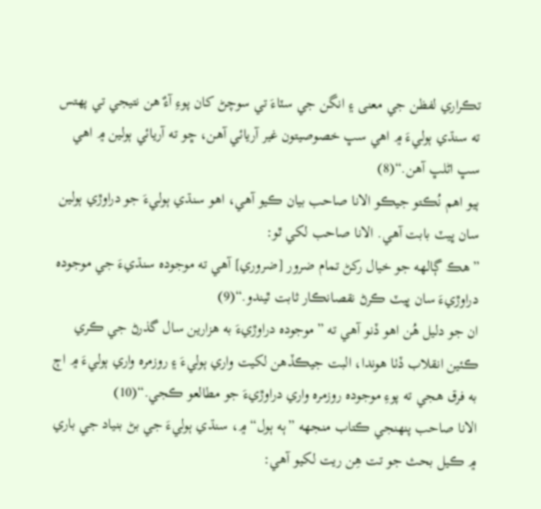تڪراري لفظن جي معنى ۽ انگن جي سٽاءَ تي سوچڻ کان پوءِ آءٌ هن نتيجي تي پھتس ته سنڌي ٻوليءَ ۾ اهي سڀ خصوصيتون غير آريائي آهن، ڇو ته آريائي ٻولين ۾ اهي سڀ اڻلڀ آهن.“(8)
ٻيو اهم نُڪتو جيڪو الانا صاحب بيان ڪيو آهي، اهو سنڌي ٻوليءَ جو دراوڙي ٻولين سان ڀيٽ بابت آهي. الانا صاحب لکي ٿو:
”هڪ ڳالهه جو خيال رکڻ تمام ضرور [ضروري] آهي ته موجوده سنڌيءَ جي موجوده دراوڙيءَ سان ڀيٽ ڪرڻ نقصانڪار ثابت ٿيندو.“(9)
ان جو دليل هُن اهو ڏنو آهي ته ”موجوده دراوڙيءَ به هزارين سال گذرڻ جي ڪري ڪئين انقلاب ڏٺا هوندا، البت جيڪڏهن لکيت واري ٻوليءَ ۽ روزمره واري ٻوليءَ ۾ اڄ به فرق هجي ته پوءِ موجوده روزمره واري دراوڙيءَ جو مطالعو ڪجي.“(10)
الانا صاحب پنھنجي ڪتاب منجهه ”ٻه ٻول“ ۾، سنڌي ٻوليءَ جي بڻ بنياد جي باري ۾ ڪيل بحث جو تت هِن ريت لکيو آهي: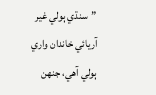”سنڌي ٻولي غير آريائي خاندان واري ٻولي آهي، جنھن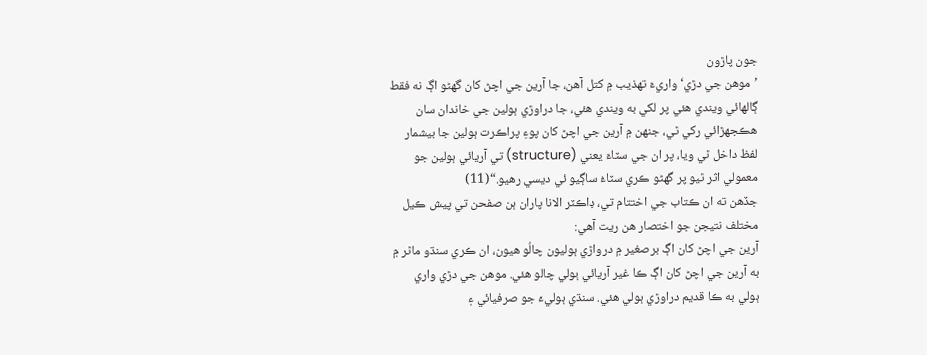جون پاڙون
’موهن جي دڙي‘ واريءَ تھذيب ۾ کتل آهن، جا آرين جي اچڻ کان گهڻو اڳ نه فقط ڳالهائي ويندي هئي پر لکي به ويندي هئي، جا دراوڙي ٻولين جي خاندان سان هڪجھڙائي رکي ٿي، جنھن ۾ آرين جي اچڻ کان پوءِ پراڪرت ٻولين جا بيشمار لفظ داخل ٿي ويا، پر ان جي سٽاءَ يعني (structure) تي آريائي ٻولين جو معمولي اثر ٿيو پر گهڻو ڪري سٽاءُ ساڳيو ئي ديسي رهيو.“(11)
جڏهن ته ان ڪتاب جي اختتام تي، ڊاڪٽر الانا پاران ٻن صفحن تي پيش ڪيل مختلف نتيجن جو اختصار هن ريت آهي:
آرين جي اچڻ کان اڳ برصغير ۾ درواڙي ٻوليون چالُو هيون، ان ڪري سنڌو ماٿر ۾ به آرين جي اچڻ کان اڳ ڪا غير آريائي ٻولي چالو هئي. موهن جي دڙي واري ٻولي به ڪا قديم دراوڙي ٻولي هئي. سنڌي ٻوليءَ جو صرفيائي ۽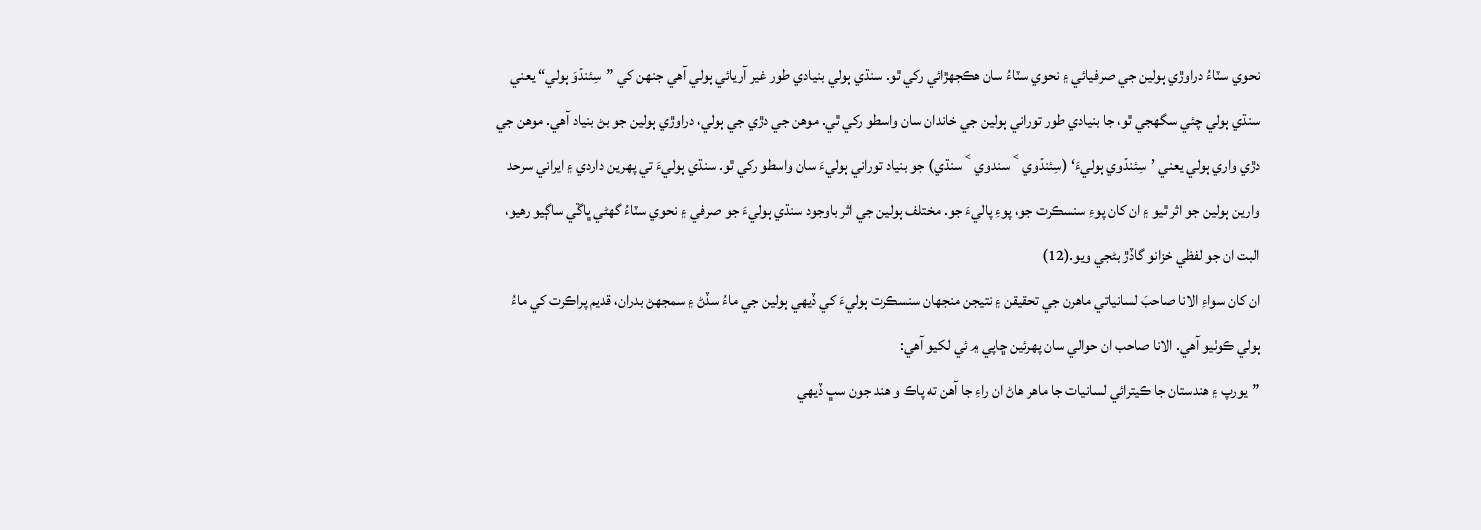نحوي سٽاءُ دراوڙي ٻولين جي صرفيائي ۽ نحوي سٽاءُ سان هڪجھڙائي رکي ٿو. سنڌي ٻولي بنيادي طور غير آريائي ٻولي آهي جنھن کي ”سِئندۡوَ ٻولي“ يعني سنڌي ٻولي چئي سگهجي ٿو، جا بنيادي طور توراني ٻولين جي خاندان سان واسطو رکي ٿي. موهن جي دڙي جي ٻولي، دراوڙي ٻولين جو بڻ بنياد آهي. موهن جي دڙي واري ٻولي يعني ’سِئندۡوي ٻوليءَ‘ (سِئندۡوي ˂ سندوي ˂ سنڌي) جو بنياد توراني ٻوليءَ سان واسطو رکي ٿو. سنڌي ٻوليءَ تي پھرين داردي ۽ ايراني سرحد وارين ٻولين جو اثر ٿيو ۽ ان کان پوءِ سنسڪرت جو، پوءِ پاليءَ جو. مختلف ٻولين جي اثر باوجود سنڌي ٻوليءَ جو صرفي ۽ نحوي سٽاءُ گهڻي ڀاڱي ساڳيو رهيو، البت ان جو لفظي خزانو گاڏڙ بڻجي ويو.(12)
ان کان سواءِ الانا صاحبَ لسانياتي ماهرن جي تحقيقن ۽ نتيجن منجهان سنسڪرت ٻوليءَ کي ڏيھي ٻولين جي ماءُ سڏڻ ۽ سمجهڻ بدران، قديم پراڪرت کي ماءُ ٻولي ڪوٺيو آهي. الانا صاحب ان حوالي سان پھرئين ڇاپي ۾ ئي لکيو آهي:
”يورپ ۽ هندستان جا ڪيترائي لسانيات جا ماهر هاڻ ان راءِ جا آهن ته پاڪ و هند جون سڀ ڏيھي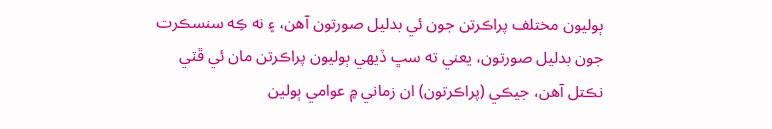ٻوليون مختلف پراڪرتن جون ئي بدليل صورتون آهن، ۽ نه ڪِه سنسڪرت جون بدليل صورتون، يعني ته سڀ ڏيھي ٻوليون پراڪرتن مان ئي ڦٽي نڪتل آهن، جيڪي (پراڪرتون) ان زماني ۾ عوامي ٻولين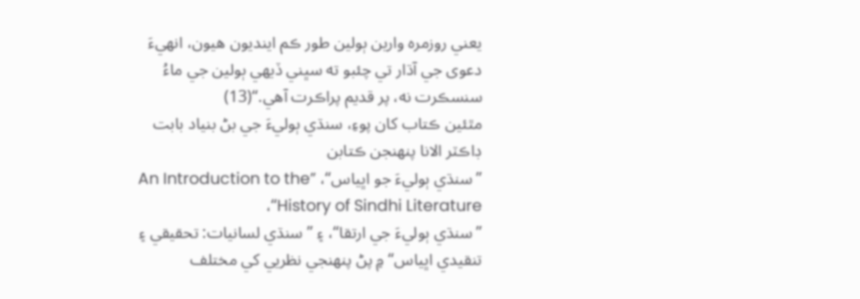يعني روزمره وارين ٻولين طور ڪم اينديون هيون، انهيءَ دعوى جي آڌار تي چئبو ته سڀني ڏيھي ٻولين جي ماءُ سنسڪرت نه، پر قديم پراڪرت آهي.“(13)
مٿئين ڪتاب کان پوءِ، سنڌي ٻوليءَ جي بڻ بنياد بابت ڊاڪٽر الانا پنھنجن ڪتابن
”سنڌي ٻوليءَ جو اڀياس“، ”An Introduction to the History of Sindhi Literature“،
”سنڌي ٻوليءَ جي ارتقا“، ۽ ”سنڌي لسانيات: تحقيقي ۽ تنقيدي اڀياس“ ۾ پڻ پنھنجي نظريي کي مختلف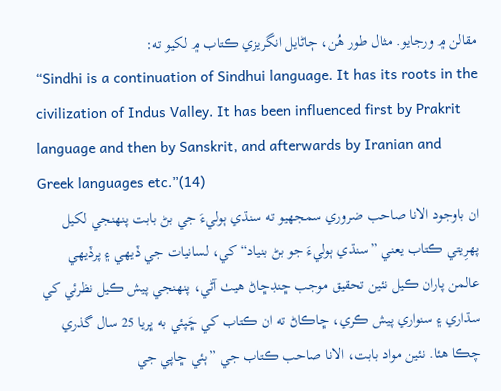مقالن ۾ ورجايو. مثال طور هُن، ڄاڻايل انگريزي ڪتاب ۾ لکيو ته:
“Sindhi is a continuation of Sindhui language. It has its roots in the civilization of Indus Valley. It has been influenced first by Prakrit language and then by Sanskrit, and afterwards by Iranian and Greek languages etc.”(14)
ان باوجود الانا صاحب ضروري سمجهيو ته سنڌي ٻوليءَ جي بڻ بابت پنھنجي لکيل پھرِيتي ڪتاب يعني ”سنڌي ٻوليءَ جو بڻ بنياد“ کي، لسانيات جي ڏيھي ۽ پرڏيھي عالمن پاران ڪيل نئين تحقيق موجب ڇنڊڇاڻ هيٺ آڻي، پنھنجي پيش ڪيل نظرئي کي سڌاري ۽ سنواري پيش ڪري، ڇاڪاڻ ته ان ڪتاب کي ڇَپئي به ڀريا 25 سال گذري چڪا هئا. نئين مواد بابت، الانا صاحب ڪتاب جي ”ٻئي ڇاپي جي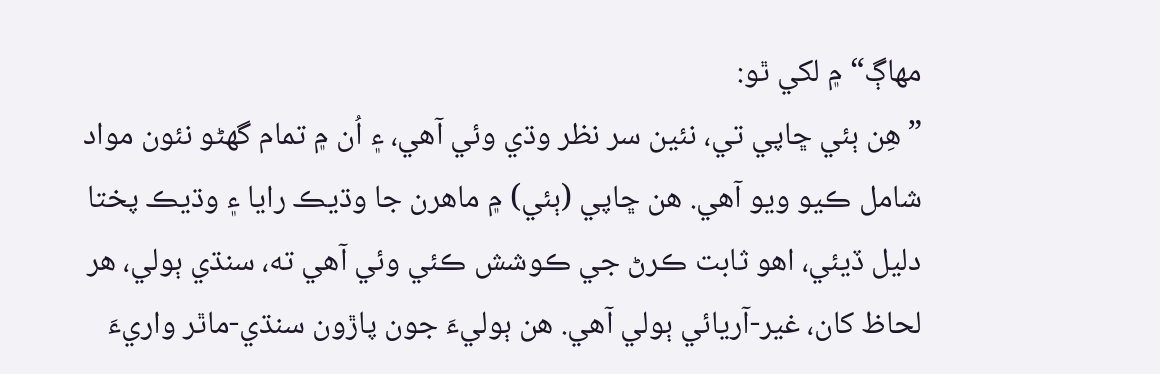مھاڳ“ ۾ لکي ٿو:
”هِن ٻئي ڇاپي تي، نئين سر نظر وڌي وئي آهي، ۽ اُن ۾ تمام گهڻو نئون مواد شامل ڪيو ويو آهي. هن ڇاپي (ٻئي) ۾ ماهرن جا وڌيڪ رايا ۽ وڌيڪ پختا دليل ڏيئي، اهو ثابت ڪرڻ جي ڪوشش ڪئي وئي آهي ته، سنڌي ٻولي، هر لحاظ کان، غير-آريائي ٻولي آهي. هن ٻوليءَ جون پاڙون سنڌي-ماٿر واريءَ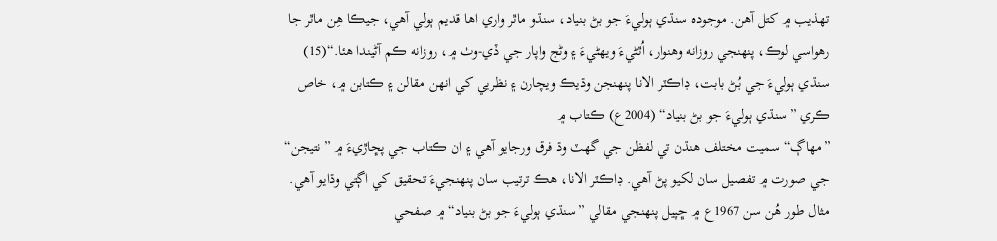تھذيب ۾ کتل آهن. موجوده سنڌي ٻوليءَ جو بڻ بنياد، سنڌو ماٿر واري اها قديم ٻولي آهي، جيڪا هِن ماٿر جا رهواسي لوڪ، پنھنجي روزانه وهنوار، اُٿڻيءَ ويھڻيءَ ۽ وڻج واپار جي ڏي-وٺ ۾، روزانه ڪم آڻيندا هئا.“(15)
سنڌي ٻوليءَ جي بُڻ بابت، ڊاڪٽر الانا پنھنجن وڌيڪ ويچارن ۽ نظريي کي انهن مقالن ۽ ڪتابن ۾، خاص ڪري ”سنڌي ٻوليءَ جو بڻ بنياد“ (2004ع) ڪتاب ۾
”مھاڳ“ سميت مختلف هنڌن تي لفظن جي گهٽ وڌ فرق ورجايو آهي ۽ ان ڪتاب جي پڇاڙيءَ ۾ ”نتيجن“ جي صورت ۾ تفصيل سان لکيو پڻ آهي. ڊاڪٽر الانا، هڪ ترتيب سان پنھنجيءَ تحقيق کي اڳتي وڌايو آهي. مثال طور هُن سن 1967ع ۾ ڇپيل پنھنجي مقالي ”سنڌي ٻوليءَ جو بڻ بنياد“ ۾ صفحي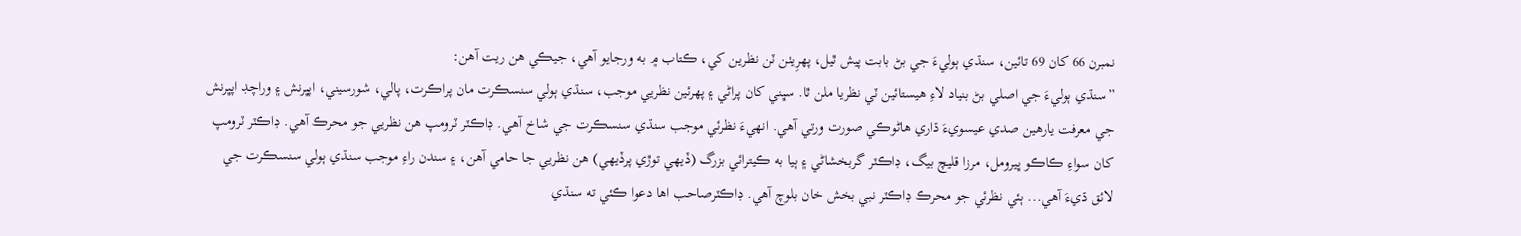نمبرن 66 کان 69 تائين، سنڌي ٻوليءَ جي بڻ بابت پيش ٿيل، پھرِيٺن ٽن نظرين کي، ڪتاب ۾ به ورجايو آهي، جيڪي هن ريت آهن:
”سنڌي ٻوليءَ جي اصلي بڻ بنياد لاءِ هيستائين ٽي نظريا ملن ٿا. سڀني کان پراڻي ۽ پھرئين نظريي موجب، سنڌي ٻولي سنسڪرت مان پراڪرت، پالي، شورسيني، اپڀرنش ۽ وراچڊ اپڀرنش جي معرفت يارهين صدي عيسويءَ ڌاري هاڻوڪي صورت ورتي آهي. انهيءَ نظرئي موجب سنڌي سنسڪرت جي شاخ آهي. ڊاڪٽر ٽرومپ هن نظريي جو محرڪ آهي. ڊاڪٽر ٽرومپ کان سواءِ ڪاڪو ڀيرومل، مرزا قليچ بيگ، ڊاڪٽر گربخشاڻي ۽ ٻيا به ڪيترائي بزرگ (ڏيھي توڙي پرڏيھي) هن نظريي جا حامي آهن، ۽ سندن راءِ موجب سنڌي ٻولي سنسڪرت جي لائق ڌيءَ آهي... ٻئي نظرئي جو محرڪ ڊاڪٽر نبي بخش خان بلوچ آهي. ڊاڪٽرصاحب اها دعوا ڪئي ته سنڌي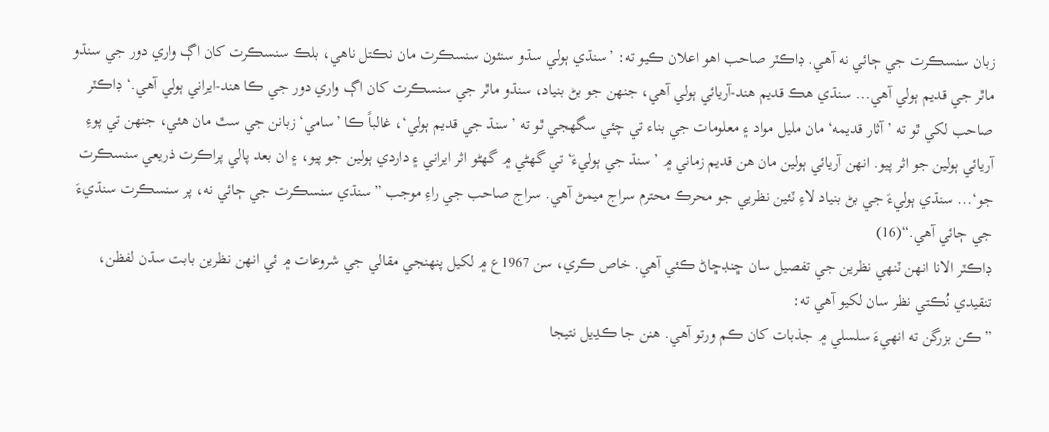زبان سنسڪرت جي ڄائي نه آهي. ڊاڪٽر صاحب اهو اعلان ڪيو ته: ’سنڌي ٻولي سڌو سنئون سنسڪرت مان نڪتل ناهي، بلڪ سنسڪرت کان اڳ واري دور جي سنڌو ماٿر جي قديم ٻولي آهي... سنڌي هڪ قديم هند-آريائي ٻولي آهي، جنھن جو بڻ بنياد، سنڌو ماٿر جي سنسڪرت کان اڳ واري دور جي ڪا هند-ايراني ٻولي آهي.‘ ڊاڪٽر صاحب لکي ٿو ته ’آثار قديمه‘ مان مليل مواد ۽ معلومات جي بناء تي چئي سگهجي ٿو ته ’سنڌ جي قديم ٻولي‘، غالباً ڪا ’سامي‘ زبانن جي سٿ مان هئي، جنھن تي پوءِ آريائي ٻولين جو اثر پيو. انهن آريائي ٻولين مان هن قديم زماني ۾ ’سنڌ جي ٻوليءَ‘ تي گهڻي ۾ گهڻو اثر ايراني ۽ داردي ٻولين جو پيو، ۽ ان بعد پالي پراڪرت ذريعي سنسڪرت جو‘... سنڌي ٻوليءَ جي بڻ بنياد لاءِ ٽئين نظريي جو محرڪ محترم سراج ميمڻ آهي. سراج صاحب جي راءِ موجب ”سنڌي سنسڪرت جي ڄائي نه، پر سنسڪرت سنڌيءَ جي ڄائي آهي.“(16)
ڊاڪٽر الانا انهن ٽنهي نظرين جي تفصيل سان ڇنڊڇاڻ ڪئي آهي. خاص ڪري، سن 1967ع ۾ لکيل پنھنجي مقالي جي شروعات ۾ ئي انهن نظرين بابت سڌن لفظن، تنقيدي نُڪتي نظر سان لکيو آهي ته:
”ڪن بزرگن ته انهيءَ سلسلي ۾ جذبات کان ڪم ورتو آهي. هنن جا ڪڍيل نتيجا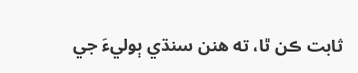ثابت ڪن ٿا، ته هنن سنڌي ٻوليءَ جي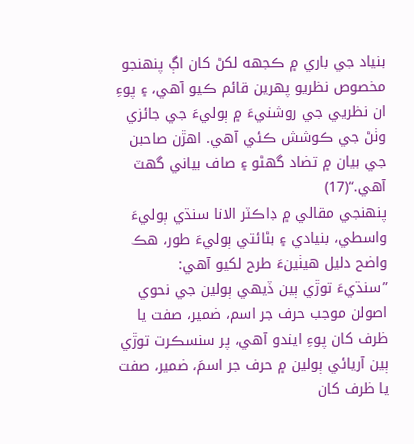بنياد جي باري ۾ ڪجهه لکڻ کان اڳ پنھنجو مخصوص نظريو پھرين قائم ڪيو آهي، ۽ پوءِ ان نظريي جي روشنيءَ ۾ ٻوليءَ جي جائزي وٺڻ جي ڪوشش ڪئي آهي. اهڙن صاحبن جي بيان ۾ تضاد گهڻو ۽ صاف بياني گهٽ آهي.“(17)
پنھنجي مقالي ۾ ڊاڪٽر الانا سنڌي ٻوليءَ واسطي، بنيادي ۽ بڻائتي ٻوليءَ طور، هڪ واضح دليل هيٺينءَ طرح لکيو آهي:
”سنڌيءَ توڙي ٻين ڏيھي ٻولين جي نحوي اصولن موجب حرف جر اسم، ضمير، صفت يا ظرف کان پوءِ ايندو آهي، پر سنسڪرت توڙي ٻين آريائي ٻولين ۾ حرف جر اسمَ، ضمير، صفت يا ظرف کان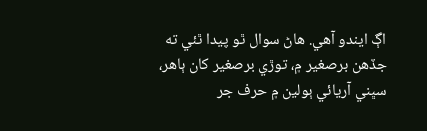اڳ ايندو آهي. هاڻ سوال ٿو پيدا ٿئي ته جڏهن برصغير ۾، توڙي برصغير کان ٻاهر، سڀني آريائي ٻولين ۾ حرف جر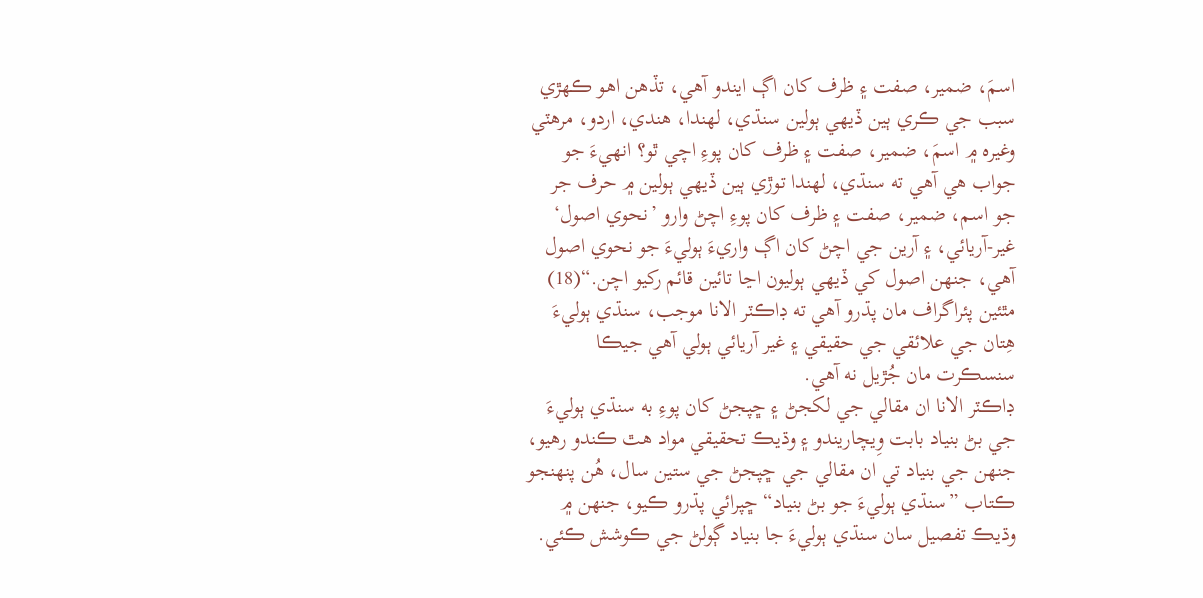اسمَ، ضمير، صفت ۽ ظرف کان اڳ ايندو آهي، تڏهن اهو ڪھڙي سبب جي ڪري ٻين ڏيھي ٻولين سنڌي، لھندا، هندي، اردو، مرهٽي وغيره ۾ اسمَ، ضمير، صفت ۽ ظرف کان پوءِ اچي ٿو؟ انهيءَ جو جواب هي آهي ته سنڌي، لھندا توڙي ٻين ڏيھي ٻولين ۾ حرف جر جو اسم، ضمير، صفت ۽ ظرف کان پوءِ اچڻ وارو ’نحوي اصول‘ غير-آريائي، ۽ آرين جي اچڻ کان اڳ واريءَ ٻوليءَ جو نحوي اصول آهي، جنھن اصول کي ڏيھي ٻوليون اڃا تائين قائم رکيو اچن.“(18)
مٿئين پئراگراف مان پڌرو آهي ته ڊاڪٽر الانا موجب، سنڌي ٻوليءَ هِتان جي علائقي جي حقيقي ۽ غير آريائي ٻولي آهي جيڪا سنسڪرت مان جُڙيل نه آهي.
ڊاڪٽر الانا ان مقالي جي لکجڻ ۽ ڇپجڻ کان پوءِ به سنڌي ٻوليءَ جي بڻ بنياد بابت وِيچاريندو ۽ وڌيڪ تحقيقي مواد هٿ ڪندو رهيو، جنھن جي بنياد تي ان مقالي جي ڇپجڻ جي ستين سال، هُن پنھنجو ڪتاب ”سنڌي ٻوليءَ جو بڻ بنياد“ ڇپرائي پڌرو ڪيو، جنھن ۾ وڌيڪ تفصيل سان سنڌي ٻوليءَ جا بنياد ڳولڻ جي ڪوشش ڪئي.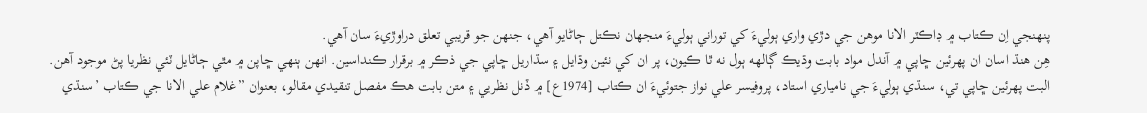پنھنجي اِن ڪتاب ۾ ڊاڪٽر الانا موهن جي دڙي واري ٻوليءَ کي توراني ٻوليءَ منجهان نڪتل ڄاڻايو آهي، جنھن جو قريبي تعلق دراوڙيءَ سان آهي.
هِن هنڌ اسان ان پھرئين ڇاپي ۾ آندل مواد بابت وڌيڪ ڳالهه ٻول نه ٿا ڪيون، پر ان کي نئين وڌايل ۽ سڌاريل ڇاپي جي ذڪر ۾ برقرار ڪنداسين. انهن ٻنهي ڇاپن ۾ مٿي ڄاڻايل ٽئي نظريا پڻ موجود آهن. البت پھرئين ڇاپي تي، سنڌي ٻوليءَ جي نامياري استاد، پروفيسر علي نواز جتوئيءَ ان ڪتاب [1974ع] ۾ ڏنل نظريي ۽ متن بابت هڪ مفصل تنقيدي مقالو، بعنوان ”غلام علي الانا جي ڪتاب ’سنڌي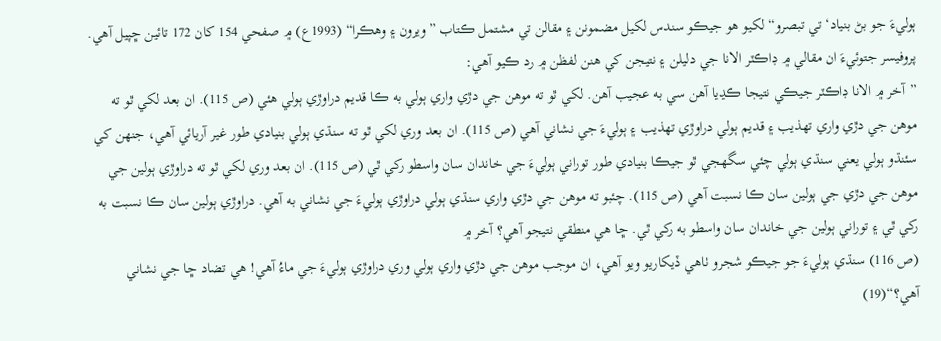ٻوليءَ جو بڻ بنياد‘ تي تبصرو“ لکيو هو جيڪو سندس لکيل مضمونن ۽ مقالن تي مشتمل ڪتاب ”ويرون ۽ وھڪرا“ (1993ع) ۾ صفحي 154 کان 172 تائين ڇپيل آهي. پروفيسر جتوئيءَ ان مقالي ۾ ڊاڪٽر الانا جي دليلن ۽ نتيجن کي هنن لفظن ۾ رد ڪيو آهي:
”آخر ۾ الانا ڊاڪٽر جيڪي نتيجا ڪڍيا آهن سي به عجيب آهن. لکي ٿو ته موهن جي دڙي واري ٻولي به ڪا قديم دراوڙي ٻولي هئي (ص 115). ان بعد لکي ٿو ته موهن جي دڙي واري تھذيب ۽ قديم ٻولي دراوڙي تھذيب ۽ ٻوليءَ جي نشاني آهي (ص 115). ان بعد وري لکي ٿو ته سنڌي ٻولي بنيادي طور غير آريائي آهي، جنھن کي سئنڌو ٻولي يعني سنڌي ٻولي چئي سگهجي ٿو جيڪا بنيادي طور توراني ٻوليءَ جي خاندان سان واسطو رکي ٿي (ص 115). ان بعد وري لکي ٿو ته دراوڙي ٻولين جي موهن جي دڙي جي ٻولين سان ڪا نسبت آهي (ص 115). چئبو ته موهن جي دڙي واري سنڌي ٻولي دراوڙي ٻوليءَ جي نشاني به آهي. دراوڙي ٻولين سان ڪا نسبت به رکي ٿي ۽ توراني ٻولين جي خاندان سان واسطو به رکي ٿي. ڇا هي منطقي نتيجو آهي؟ آخر ۾
(ص 116) سنڌي ٻوليءَ جو جيڪو شجرو ٺاهي ڏيکاريو ويو آهي، ان موجب موهن جي دڙي واري ٻولي وري دراوڙي ٻوليءَ جي ماءُ آهي! هي تضاد ڇا جي نشاني آهي؟“(19)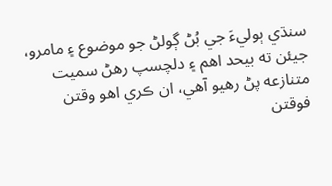سنڌي ٻوليءَ جي بُڻ ڳولڻ جو موضوع ۽ مامرو، جيئن ته بيحد اهم ۽ دلچسپ رهڻ سميت متنازعه پڻ رهيو آهي، ان ڪري اهو وقتن فوقتن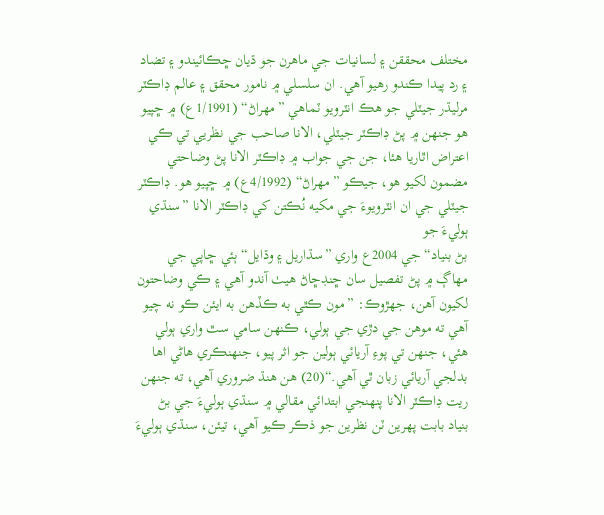مختلف محققن ۽ لسانيات جي ماهرن جو ڌيان ڇڪائيندو ۽ تضاد ۽ رد پيدا ڪندو رهيو آهي. ان سلسلي ۾ نامور محقق ۽ عالم ڊاڪٽر مرليڌر جيٽلي جو هڪ انٽرويو ٽماهي ”مھراڻ“ (1/1991ع) ۾ ڇپيو هو جنھن ۾ پڻ ڊاڪٽر جيٽلي، الانا صاحب جي نظريي تي ڪي اعتراض اٿاريا هئا، جن جي جواب ۾ ڊاڪٽر الانا پڻ وضاحتي مضمون لکيو هو، جيڪو ”مھراڻ“ (4/1992ع) ۾ ڇپيو هو. ڊاڪٽر جيٽلي جي ان انٽرويوءَ جي مکيه نُڪتن کي ڊاڪٽر الانا ”سنڌي ٻوليءَ جو
بڻ بنياد“ جي 2004ع واري ”سڌاريل ۽ وڌايل“ ٻئي ڇاپي جي مھاڳ ۾ پڻ تفصيل سان ڇنڊڇاڻ هيٺ آندو آهي ۽ ڪي وضاحتون لکيون آهن، جھڙوڪ: ”مون ڪٿي به ڪڏهن به ايئن ڪو نه چيو آهي ته موهن جي دڙي جي ٻولي، ڪنھن سامي سٿ واري ٻولي هئي، جنھن تي پوءِ آريائي ٻولين جو اثر پيو، جنھنڪري هاڻي اها بدلجي آريائي زبان ٿي آهي.“(20) هن هنڌ ضروري آهي، ته جنھن ريت ڊاڪٽر الانا پنھنجي ابتدائي مقالي ۾ سنڌي ٻوليءَ جي بڻ بنياد بابت پھرين ٽن نظرين جو ذڪر ڪيو آهي، تيئن، سنڌي ٻوليءَ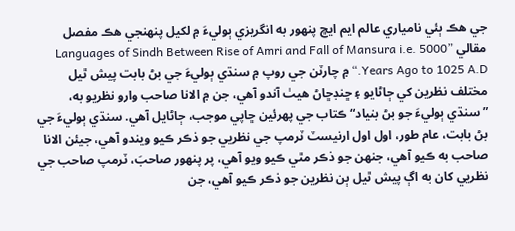جي هڪ ٻئي نامياري عالم ايم ايڇ پنھور به انگريزي ٻوليءَ ۾ لکيل پنھنجي هڪ مفصل مقالي ”Languages of Sindh Between Rise of Amri and Fall of Mansura i.e. 5000 Years Ago to 1025 A.D.“ ۾ چارٽن جي روپ ۾ سنڌي ٻوليءَ جي بڻ بابت پيش ٿيل مختلف نظرين کي ڄاڻايو ۽ ڇنڊڇاڻ هيٺ آندو آهي، جن ۾ الانا صاحب وارو نظريو به، ”سنڌي ٻوليءَ جو بڻ بنياد“ ڪتاب جي پھرئين ڇاپي موجب، ڄاڻايل آهي. سنڌي ٻوليءَ جي بڻ بابت، عام طور، اول اول ارنيسٽ ٽرمپ جي نظريي جو ذڪر ڪيو ويندو آهي، جيئن الانا صاحب به ڪيو آهي، جنھن جو ذڪر مٿي ڪيو ويو آهي، پر پنھور صاحبَ، ٽرمپ صاحب جي نظريي کان به اڳ پيش ٿيل ٻن نظرين جو ذڪر ڪيو آهي، جن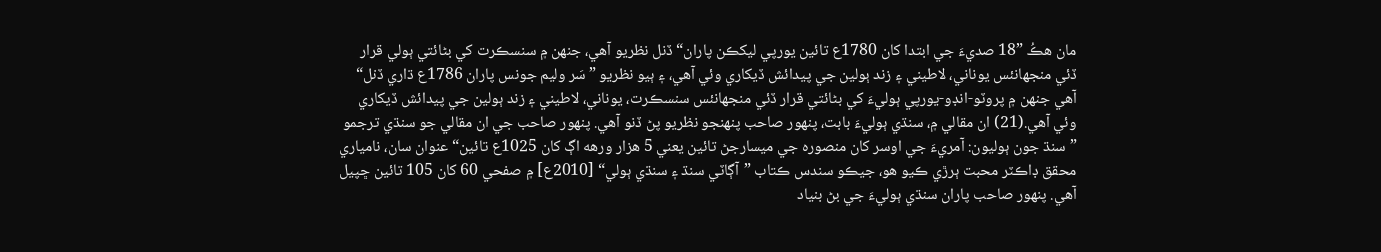مان هڪُ ”18 صديءَ جي ابتدا کان 1780ع تائين يورپي ليکڪن پاران“ ڏنل نظريو آهي، جنھن ۾ سنسڪرت کي بڻائتي ٻولي قرار ڏئي منجهانئس يوناني، لاطيني ۽ زند ٻولين جي پيدائش ڏيکاري وئي آهي، ۽ ٻيو نظريو ”سَر وليم جونس پاران 1786ع ڌاري ڏنل“ آهي جنھن ۾ پروٽو-انڊو-يورپي ٻوليءَ کي بڻائتي قرار ڏئي منجهانئس سنسڪرت، يوناني، لاطيني ۽ زند ٻولين جي پيدائش ڏيکاري وئي آهي.(21) ان مقالي ۾، سنڌي ٻوليءَ بابت، پنھور صاحب پنھنجو نظريو پڻ ڏنو آهي. پنھور صاحب جي ان مقالي جو سنڌي ترجمو ”سنڌ جون ٻوليون: آمريءَ جي اوسر کان منصوره جي ميسارجڻ تائين يعني 5 هزار ورهه اڳ کان 1025ع تائين“ عنوان سان، نامياري محقق ڊاڪٽر محبت ٻرڙي ڪيو هو، جيڪو سندس ڪتاب ”آڳاٽي سنڌ ۽ سنڌي ٻولي“ [2010ع] ۾ صفحي 60 کان 105 تائين ڇپيل آهي. پنھور صاحب پاران سنڌي ٻوليءَ جي بڻ بنياد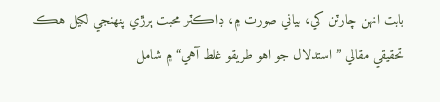بابت انهن چارٽن کي، بياني صورت ۾، ڊاڪٽر محبت ٻرڙي پنھنجي لکيل هڪ تحقيقي مقالي ”استدلال جو اهو طريقو غلط آهي“ ۾ شامل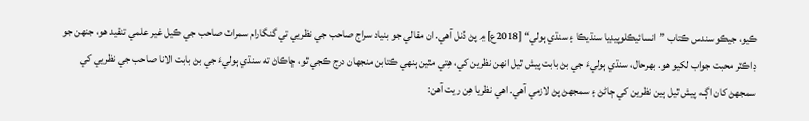ڪيو، جيڪو سندس ڪتاب ”انسائيڪلوپيڊيا سنڌيڪا ۽ سنڌي ٻولي“ [2018ع] ۾ پڻ ڏنل آهي. ان مقالي جو بنياد سراج صاحب جي نظريي تي گنگارام سمراٽ صاحب جي ڪيل غير علمي تنقيد هو، جنھن جو ڊاڪٽر محبت جواب لکيو هو. بھرحال، سنڌي ٻوليءَ جي بڻ بابت پيش ٿيل انهن نظرين کي، هِتي مٿين ٻنهي ڪتابن منجهان درج ڪجي ٿو، ڇاڪاڻ ته سنڌي ٻوليءَ جي بڻ بابت الانا صاحب جي نظريي کي سمجهڻ کان اڳ، پيش ٿيل ٻين نظرين کي ڄاڻڻ ۽ سمجهڻ پڻ لازمي آهي. اهي نظريا هِن ريت آهن: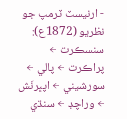- ارنيسٽ ٽرمپ جو نظريو (1872ع): سنسڪرت ← پراڪرت ← پالي ← سورشيني ← اپڀرنَش ← وراچڊ ← سنڌي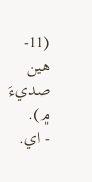(11-هين صديءَ ۾).
- اي.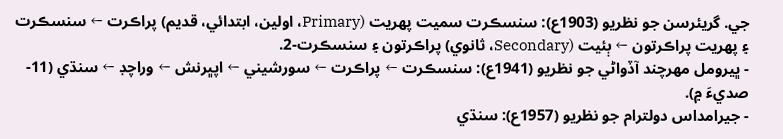جي. گريئرسن جو نظريو (1903ع): سنسڪرت سميت پھريت (Primary، اولين، ابتدائي، قديم) پراڪرت ← سنسڪرت ۽ پھريت پراڪرتون ← ٻئيت (Secondary، ثانوي) پراڪرتون ۽ سنسڪرت-2.
- ڀيرومل مھرچند آڏواڻي جو نظريو (1941ع): سنسڪرت ← پراڪرت ← سورشيني ← اپڀرنش ← وراچڊ ← سنڌي (11-صديءَ ۾).
- جيرامداس دولترام جو نظريو (1957ع): سنڌي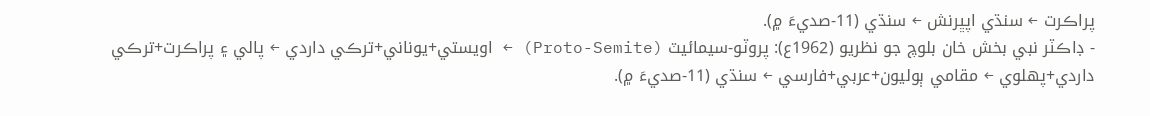پراڪرت ← سنڌي اپڀرنش ← سنڌي (11-صديءَ ۾).
- ڊاڪٽر نبي بخش خان بلوچ جو نظريو (1962ع): پروٽو-سيمائيٽ (Proto-Semite) ← اويستي+يوناني+ترڪي داردي ← پالي ۽ پراڪرت+ترڪي داردي+پھلوي ← مقامي ٻوليون+عربي+فارسي ← سنڌي (11-صديءَ ۾).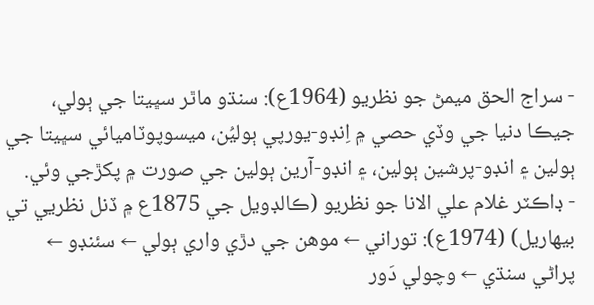- سراج الحق ميمڻ جو نظريو (1964ع): سنڌو ماٿر سڀيتا جي ٻولي، جيڪا دنيا جي وڏي حصي ۾ اِنڊو-يورپي ٻوليُن، ميسوپوٽاميائي سڀيتا جي ٻولين ۽ انڊو-پرشين ٻولين، ۽ انڊو-آرين ٻولين جي صورت ۾ پکڙجي وئي.
- ڊاڪٽر غلام علي الانا جو نظريو (ڪالڊويل جي 1875ع ۾ ڏنل نظريي تي بيھاريل) (1974ع): توراني ← موهن جي دڙي واري ٻولي ← سئنڊو ← پراڻي سنڌي ← وچولي دَور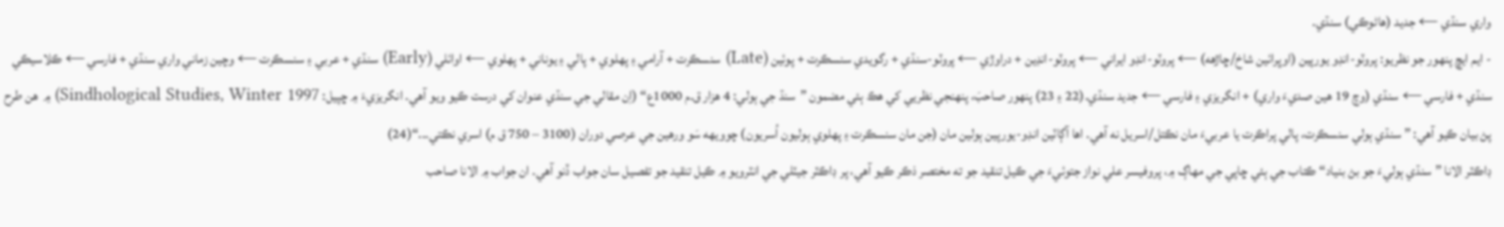واري سنڌي ← جديد (هاڻوڪي) سنڌي.
- ايم ايڇ پنھور جو نظريو: پروٽو-انڊو يورپين (اوڀرائين شاخ/ڇاڙهه) ← پروٽو-انڊو ايراني ← پروٽو-انڊين + دراوڙي ← پروٽو-سنڌي + رگويدي سنسڪرت + پوئين (Late) سنسڪرت + آرامي ۽ پھلوي + پالي ۽ يوناني + پھلوي ← اوائلي (Early) سنڌي + عربي ۽ سنسڪرت ← وچين زماني واري سنڌي + فارسي ← ڪلاسيڪي سنڌي + فارسي ← سنڌي (وچ 19 هين صديءَ واري) + انگريزي ۽ فارسي ← جديد سنڌي.(22 ۽ 23) پنھور صاحبَ، پنھنجي نظريي کي هڪ ٻئي مضمون ”سنڌ جي ٻولي: 4 هزار ق.م 1000ع“ (اِن مقالي جي سنڌي عنوان کي درست ڪيو ويو آهي. انگريزيءَ ۾ ڇپيل: Sindhological Studies, Winter 1997) ۾ هن طرح پڻ بيان ڪيو آهي: ”سنڌي ٻولي سنسڪرت، پالي پراڪرت يا عربيءَ مان نڪتل/اسريل نه آهي. اها آڳاٽين انڊو-يورپين ٻولين مان (جن مان سنسڪرت ۽ پھلوي ٻوليون اُسريون) چوويھه سَو ورهين جي عرصي دوران (3100 – 750 ق م) اسري نڪتي...“(24)
ڊاڪٽر الانا ”سنڌي ٻوليءَ جو بڻ بنياد“ ڪتاب جي ٻئي ڇاپي جي مھاڳ ۾، پروفيسر علي نواز جتوئيءَ جي ڪيل تنقيد جو ته مختصر ذڪر ڪيو آهي، پر ڊاڪٽر جيٽلي جي انٽرويو ۾ ڪيل تنقيد جو تفصيل سان جواب ڏنو آهي. ان جواب ۾ الانا صاحب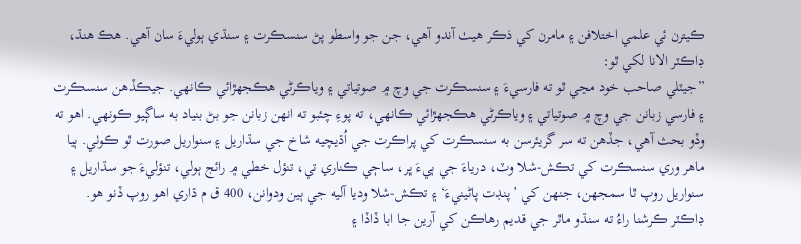ڪيترن ئي علمي اختلافن ۽ مامرن کي ذڪر هيٺ آندو آهي، جن جو واسطو پڻ سنسڪرت ۽ سنڌي ٻوليءَ سان آهي. هڪ هنڌ، ڊاڪٽر الانا لکي ٿو:
”جيٽلي صاحب خود مڃي ٿو ته فارسيءَ ۽ سنسڪرت جي وچ ۾ صوتياتي ۽ وياڪرڻي هڪجھڙائي ڪانهي. جيڪڏهن سنسڪرت ۽ فارسي زبانن جي وچ ۾ صوتياتي ۽ وياڪرڻي هڪجھڙائي ڪانهي، ته پوءِ چئبو ته انهن زبانن جو بڻ بنياد به ساڳيو ڪونهي. اهو ته وڏو بحث آهي، جڏهن ته سر گريئرسن به سنسڪرت کي پراڪرت جي اُڌيچيه شاخ جي سڌاريل ۽ سنواريل صورت ٿو ڪوٺي. ٻيا ماهر وري سنسڪرت کي تڪش-شلا وٽ، درياءَ جي ٻيءَ ڀر، ساڄي ڪناري تي، تنؤل خطي ۾ رائج ٻولي، تنؤليءَ جو سڌاريل ۽ سنواريل روپ ٿا سمجهن، جنھن کي ’پنڊت پاڻينيءَ‘ ۽ تڪش-شلا وديا آليه جي ٻين ودوانن، 400 ق م ڌاري اهو روپ ڏنو هو. ڊاڪٽر ڪرشنا راءُ ته سنڌو ماٿر جي قديم رهاڪن کي آرين جا ابا ڏاڏا ۽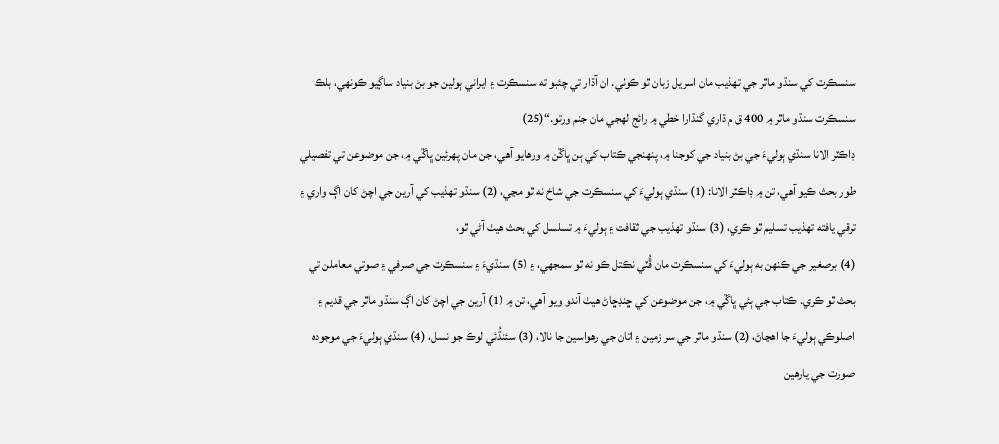سنسڪرت کي سنڌو ماٿر جي تھذيب مان اسريل زبان ٿو ڪوٺي. ان آڌار تي چئبو ته سنسڪرت ۽ ايراني ٻولين جو بڻ بنياد ساڳيو ڪونهي، بلڪ سنسڪرت سنڌو ماٿر ۾ 400 ق م ڌاري گنڌارا خطي ۾ رائج لھجي مان جنم ورتو.“(25)
ڊاڪٽر الانا سنڌي ٻوليءَ جي بڻ بنياد جي کوجنا ۾، پنھنجي ڪتاب کي ٻن ڀاڱن ۾ ورهايو آهي، جن مان پھرئين ڀاڱي ۾، جن موضوعن تي تفصيلي طور بحث ڪيو آهي، تن ۾ ڊاڪٽر الانا: (1) سنڌي ٻوليءَ کي سنسڪرت جي شاخ نه ٿو مڃي، (2) سنڌو تھذيب کي آرين جي اچڻ کان اڳ واري ۽ ترقي يافته تھذيب تسليم ٿو ڪري، (3) سنڌو تھذيب جي ثقافت ۽ ٻوليءَ ۾ تسلسل کي بحث هيٺ آڻي ٿو،
(4) برصغير جي ڪنھن به ٻوليءَ کي سنسڪرت مان ڦُٽي نڪتل ڪو نه ٿو سمجهي، ۽ (5) سنڌيءَ ۽ سنسڪرت جي صرفي ۽ صوتي معاملن تي بحث ٿو ڪري. ڪتاب جي ٻئي ڀاڱي ۾، جن موضوعن کي ڇنڊڇاڻ هيٺ آندو ويو آهي، تن ۾ (1) آرين جي اچڻ کان اڳ سنڌو ماٿر جي قديم ۽ اصلوڪي ٻوليءَ جا اهڃاڻ، (2) سنڌو ماٿر جي سر زمين ۽ اتان جي رهواسين جا نالا، (3) سئنڌُئي لوڪ جو نسل، (4) سنڌي ٻوليءَ جي موجوده صورت جي يارهين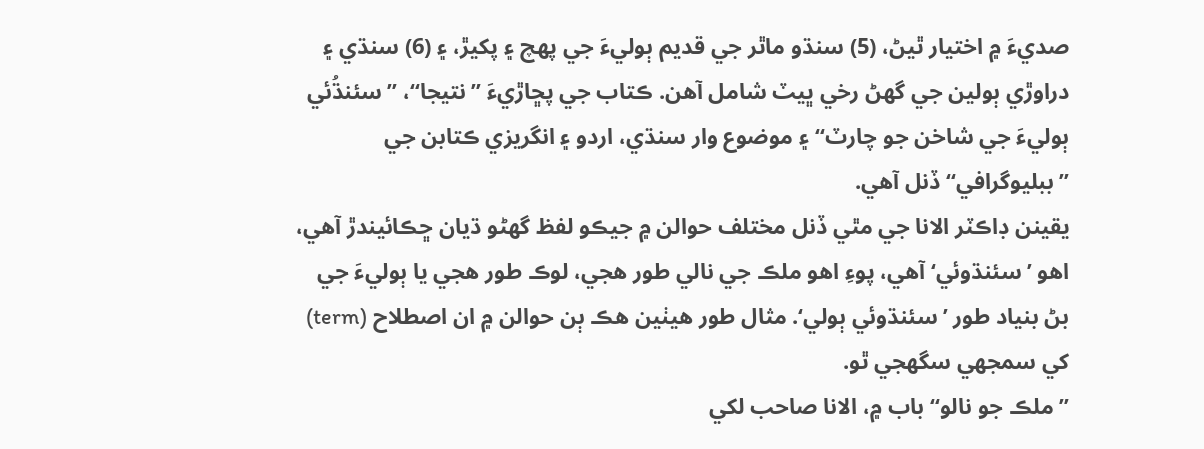صديءَ ۾ اختيار ٿيڻ، (5) سنڌو ماٿر جي قديم ٻوليءَ جي پھچ ۽ پکيڙ، ۽ (6) سنڌي ۽ دراوڙي ٻولين جي گهڻ رخي ڀيٽ شامل آهن. ڪتاب جي پڇاڙيءَ ”نتيجا“، ”سئنڌُئي ٻوليءَ جي شاخن جو چارٽ“ ۽ موضوع وار سنڌي، اردو ۽ انگريزي ڪتابن جي ”ببليوگرافي“ ڏنل آهي.
يقينن ڊاڪٽر الانا جي مٿي ڏنل مختلف حوالن ۾ جيڪو لفظ گهڻو ڌيان ڇڪائيندڙ آهي، اهو ’سئنڌوئي‘ آهي، پوءِ اهو ملڪ جي نالي طور هجي، لوڪ طور هجي يا ٻوليءَ جي بڻ بنياد طور ’سئنڌوئي ٻولي‘. مثال طور هيٺين هڪ ٻن حوالن ۾ ان اصطلاح (term) کي سمجهي سگهجي ٿو.
”ملڪ جو نالو“ باب ۾، الانا صاحب لکي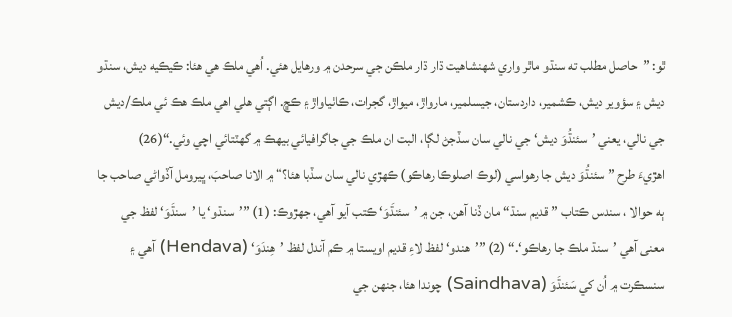ٿو: ”حاصل مطلب ته سنڌو ماٿر واري شھنشاهيت ڌار ڌار ملڪن جي سرحدن ۾ ورهايل هئي. اُهي ملڪ هي هئا: ڪيڪيه ديش، سنڌو ديش ۽ سؤوير ديش، ڪشمير، داردستان، جيسلمير، مارواڙ، ميواڙ، گجرات، ڪاٺياواڙ ۽ ڪڇ. اڳتي هلي اهي ملڪ هڪ ئي ملڪ/ديش جي نالي، يعني ’سئنڌُوَ ديش‘ جي نالي سان سڏجڻ لڳا، البت ان ملڪ جي جاگرافيائي بيھڪ ۾ گهٽتائي اچي وئي.“(26)
اهڙيءَ طرح ”سئنڌُوَ ديش جا رهواسي (لوڪ اصلوڪا رهاڪو) ڪھڙي نالي سان سڏبا هئا؟“ ۾ الانا صاحبَ، ڀيرومل آڏواڻي صاحب جا ٻه حوالا ، سندس ڪتاب ”قديم سنڌ“ مان ڏنا آهن، جن ۾ ’سئنڌَوَ‘ ڪتب آيو آهي، جھڙوڪ: (1) ”’سنڌو‘ يا ’سنڌَوَ‘ لفظ جي معنى آهي ’سنڌ ملڪ جا رهاڪو‘.“ (2) ”’هندو‘ لفظ لاءِ قديم اويستا ۾ ڪم آندل لفظ ’هِندَوَ‘ (Hendava) آهي ۽ سنسڪرت ۾ اُن کي سَئنڌَوَ (Saindhava) چوندا هئا، جنھن جي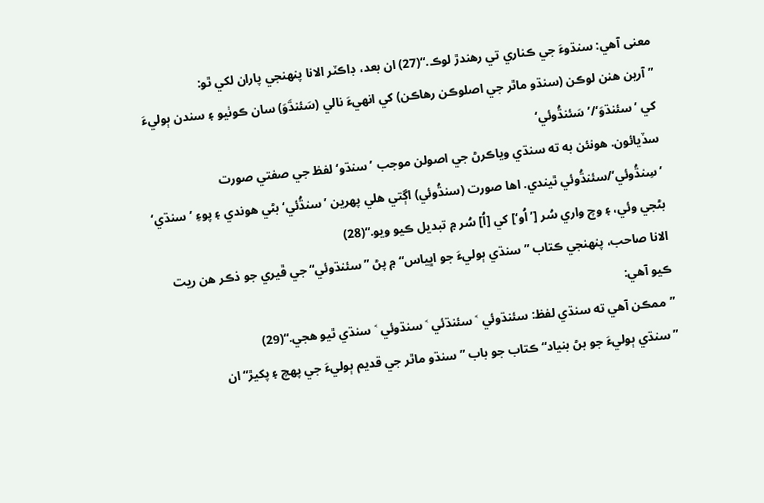معنى آهي: سنڌوءَ جي ڪناري تي رهندڙ لوڪ.“(27) ان بعد، ڊاڪٽر الانا پنھنجي پاران لکي ٿو:
”آرين هنن لوڪن (سنڌو ماٿر جي اصلوڪن رهاڪن) کي انهيءَ نالي (سَئنڌَوَ) سان ڪوٺيو ۽ سندن ٻوليءَ کي ’سئنڌوَ‘/’سَئنڌُوئي‘
سڏيائون. هونئن به ته سنڌي وياڪرڻ جي اصولن موجب ’سنڌو‘ لفظ جي صفتي صورت ’سِنڌُوئي‘/سئنڌُوئي ٿيندي. اها صورت (سنڌُوئي) اڳتي هلي پھرين ’سنڌُئي‘ بڻي هوندي ۽ پوءِ ’سنڌي‘ بڻجي وئي، ۽ وچ واري سُر [’اُو‘] کي [اُ] سُر ۾ تبديل ڪيو ويو.“(28)
الانا صاحب، پنھنجي ڪتاب ”سنڌي ٻوليءَ جو اڀياس“ ۾ پڻ ”سئنڌوئي“ جي ڦيري جو ذڪر هن ريت ڪيو آهي:
”ممڪن آهي ته سنڌي لفظ: سئنڌوئي ˂ سئنڌئي ˂ سنڌوئي ˂ سنڌي ٿيو هجي.“(29)
”سنڌي ٻوليءَ جو بڻ بنياد“ ڪتاب جو باب ”سنڌو ماٿر جي قديم ٻوليءَ جي پھچ ۽ پکيڙ“ ان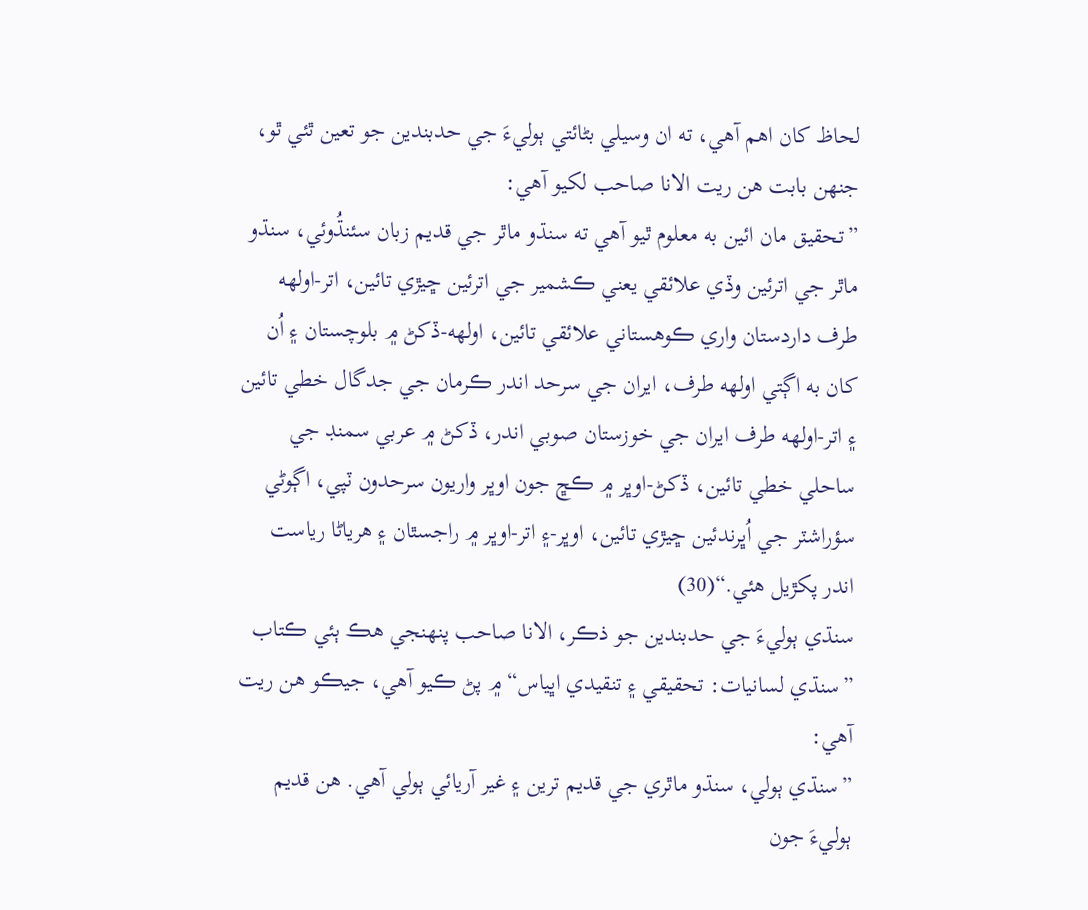لحاظ کان اهم آهي، ته ان وسيلي بڻائتي ٻوليءَ جي حدبندين جو تعين ٿئي ٿو، جنھن بابت هن ريت الانا صاحب لکيو آهي:
”تحقيق مان ائين به معلوم ٿيو آهي ته سنڌو ماٿر جي قديم زبان سئنڌُوئي، سنڌو ماٿر جي اترئين وڏي علائقي يعني ڪشمير جي اترئين ڇيڙي تائين، اتر-اولهه طرف داردستان واري ڪوهستاني علائقي تائين، اولهه-ڏکڻ ۾ بلوچستان ۽ اُن کان به اڳتي اولهه طرف، ايران جي سرحد اندر ڪرمان جي جدگال خطي تائين ۽ اتر-اولهه طرف ايران جي خوزستان صوبي اندر، ڏکڻ ۾ عربي سمنڊ جي ساحلي خطي تائين، ڏکڻ-اوڀر ۾ ڪڇ جون اوڀر واريون سرحدون ٽپي، اڳوڻي سؤراشٽر جي اُڀرندئين ڇيڙي تائين، اوڀر-۽ اتر-اوڀر ۾ راجسٿان ۽ هرياڻا رياست اندر پکڙيل هئي.“(30)
سنڌي ٻوليءَ جي حدبندين جو ذڪر، الانا صاحب پنھنجي هڪ ٻئي ڪتاب
”سنڌي لسانيات: تحقيقي ۽ تنقيدي اڀياس“ ۾ پڻ ڪيو آهي، جيڪو هن ريت آهي:
”سنڌي ٻولي، سنڌو ماٿري جي قديم ترين ۽ غير آريائي ٻولي آهي. هن قديم ٻوليءَ جون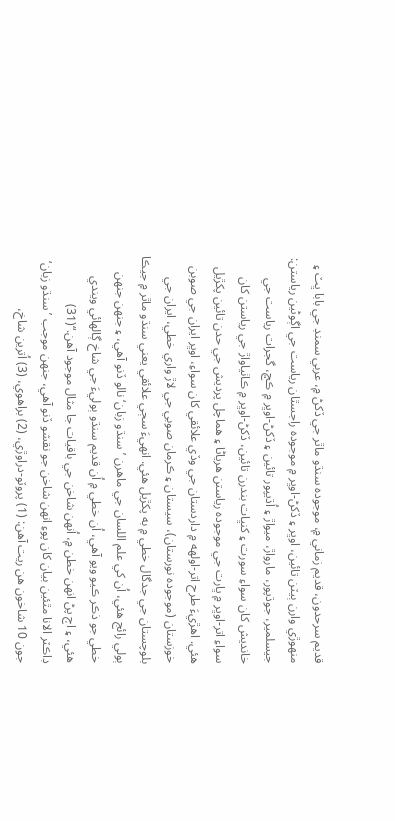قديم سرحدون، قديم زماني ۾، موجوده سنڌو ماٿر جي ڏکڻ ۾، عربي سمنڊ جي بابا ڀٽ ۽ منهوڙي وارن ٻيٽن تائين، اوڀر ۽ ڏکڻ-اوڀر ۾ موجوده راجسٿان رياست جي اڳوڻين رياستن: جيسلمير، جوڌپور، مارواڙ، ميواڙ ۽ اُڌيپور تائين ۽ ڏکڻ-اوڀر ۾ ڪڇ، گجرات رياست جي خانديش کان سواءِ سورت ۽ کنڀات بندرن تائين، ڏکڻ-اوڀر ۾ ڪاٺياواڙ جي رياستن کان سواءِ اتر-اوڀر ۾ ڀارت جي موجوده رياستن هرياڻا ۽ هماچل پرديش جي حدن تائين پکڙيل هئي. اهڙيءَ طرح اتر-اولهه ۾ داردستان جي وڏي علائقي کان سواءِ، اوڀر ايران جي صوبن خوزستان (موجوده نورستان)، سيستان ۽ ڪرمان صوبي جي لاڙ واري خطي، ايران جي بلوچستان جي جدگال خطي ۾ به پکڙيل هئي. انهيءَ سڄي علائقي يعني سنڌو ماٿر ۾ جيڪا ٻولي رائج هئي، اُن کي علم اللسان جي ماهرن ’سنڌو زبان‘ نالو ڏنو آهي، ۽ جنھن جنھن خطي جو ذڪر ڪيو ويو آهي، اُن خطي ۾ اُن قديم سنڌو ٻوليءَ جي شاخ ڳالهائي ويندي هئي، ۽ اڄ پڻ انهن خطن ۾، اُنهن شاخن جي باقيات جا مثال موجود آهن.“(31)
ڊاڪٽر الانا مٿئين بيان کان پوءِ انهن شاخن جو نقشو ڏنو آهي، جنھن موجب ’سنڌو زبان‘ جون 10 شاخون هن ريت آهن: (1) پروٽو-دراوڙي، (2) براهوي، (3) اُترين شاخ،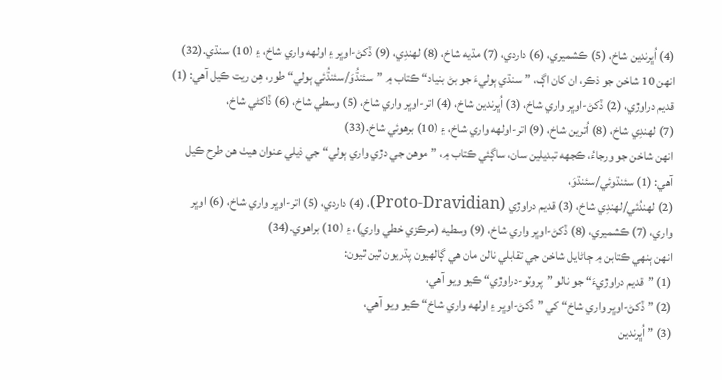(4) اُڀرندين شاخ، (5) ڪشميري، (6) داردي، (7) مڌيه شاخ، (8) لھندِي، (9) ڏکڻ-اوڀر ۽ اولهه واري شاخ، ۽ (10) سنڌي.(32)
انهن 10 شاخن جو ذڪر، ان کان اڳ، ”سنڌي ٻوليءَ جو بڻ بنياد“ ڪتاب ۾ ”سئنڌُوَ/سئنڌُئي ٻولي“ طور، هِن ريت ڪيل آهي: (1) قديم دراوڙي، (2) ڏکڻ-اوڀر واري شاخ، (3) اُڀرندين شاخ، (4) اتر-اوڀر واري شاخ، (5) وسطي شاخ، (6) ڏاکڻي شاخ،
(7) لھندِي شاخ، (8) اُترين شاخ، (9) اتر-اولهه واري شاخ، ۽ (10) برهوئي شاخ.(33)
انهن شاخن جو ورجاءُ، ڪجهه تبديلين سان، ساڳئي ڪتاب ۾، ”موهن جي دڙي واري ٻولي“ جي ذيلي عنوان هيٺ هن طرح ڪيل آهي: (1) سئنڌوئي/سئنڌوَ،
(2) لھندُئي/لھندِي شاخ، (3) قديم دراوڙي (Proto-Dravidian)، (4) داردي، (5) اتر-اوڀر واري شاخ، (6) اوڀر واري، (7) ڪشميري، (8) ڏکڻ-اوڀر واري شاخ، (9) وسطيه (مرڪزي خطي واري)، ۽ (10) براهوي.(34)
انهن ٻنهي ڪتابن ۾ ڄاڻايل شاخن جي تقابلي نالن مان هي ڳالهيون پڌريون ٿين ٿيون:
(1) ”قديم دراوڙيءَ“ جو نالو ”پروٽو-دراوڙي“ ڪيو ويو آهي،
(2) ”ڏکڻ-اوڀر واري شاخ“ کي ”ڏکڻ-اوڀر ۽ اولهه واري شاخ“ ڪيو ويو آهي،
(3) ”اُڀرندين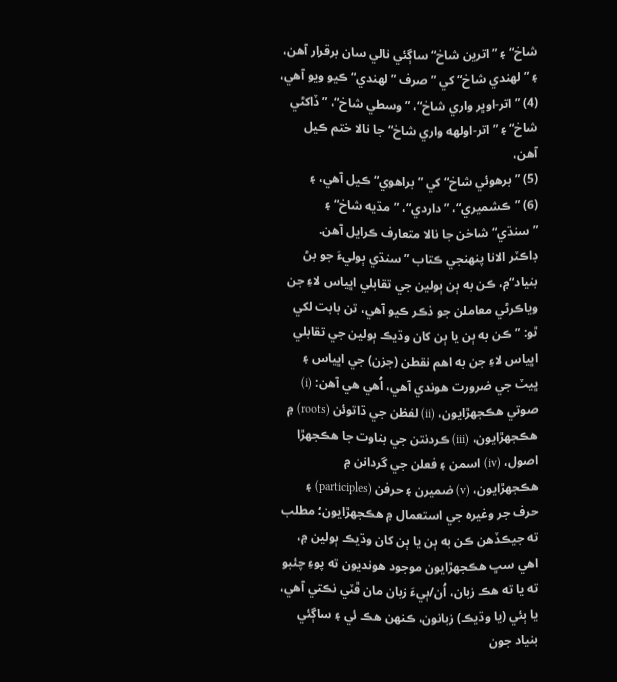شاخ“ ۽ ”اترين شاخ“ ساڳئي نالي سان برقرار آهن، ۽ ”لھندي شاخ“ کي ”صرف ”لھندي“ ڪيو ويو آهي،
(4) ”اتر-اوڀر واري شاخ“، ”وسطي شاخ“، ”ڏاکڻي شاخ“ ۽ ”اتر-اولهه واري شاخ“ جا نالا ختم ڪيل آهن،
(5) ”برهوئي شاخ“ کي ”براهوي“ ڪيل آهي، ۽
(6) ”ڪشميري“، ”داردي“، ”مڌيه شاخ“ ۽ ”سنڌي“ شاخن جا نالا متعارف ڪرايل آهن.
ڊاڪٽر الانا پنھنجي ڪتاب ”سنڌي ٻوليءَ جو بڻ بنياد“۾، ڪن به ٻن ٻولين جي تقابلي اڀياس لاءِ جن وياڪرڻي معاملن جو ذڪر ڪيو آهي، تن بابت لکي ٿو: ”ڪن به ٻن يا ٻن کان وڌيڪ ٻولين جي تقابلي اڀياس لاءِ جن به اهم نقطن (جزن) جي اڀياس ۽ ڀيٽ جي ضرورت هوندي آهي، اُهي هي آهن: (i) صوتي هڪجھڙايون، (ii) لفظن جي ڌاتوئن (roots) ۾ هڪجھڙايون، (iii) ڪردنتن جي بناوت جا هڪجھڙا اصول، (iv) اسمن ۽ فعلن جي گردانن ۾ هڪجھڙايون، (v) ضميرن ۽ حرفن (participles) ۽ حرف جر وغيره جي استعمال ۾ هڪجھڙايون؛ مطلب ته جيڪڏهن ڪن به ٻن يا ٻن کان وڌيڪ ٻولين ۾، اهي سڀ هڪجھڙايون موجود هونديون ته پوءِ چئبو ته يا ته هڪ زبان، اُن/ٻيءَ زبان مان ڦٽي نڪتي آهي، يا ٻئي (يا وڌيڪ) زبانون، ڪنھن هڪ ئي ۽ ساڳئي بنياد جون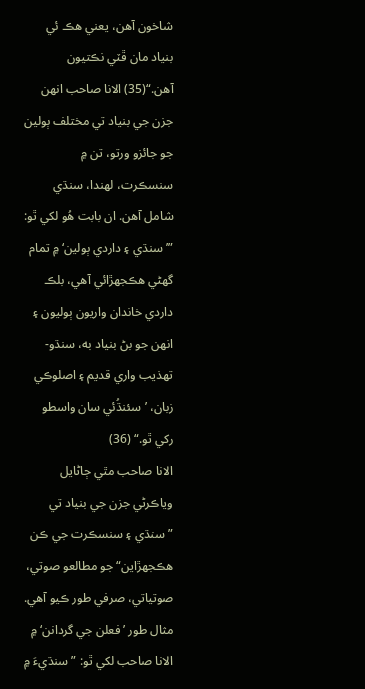شاخون آهن، يعني هڪ ئي بنياد مان ڦٽي نڪتيون آهن.“(35) الانا صاحب انهن جزن جي بنياد تي مختلف ٻولين جو جائزو ورتو، تن ۾ سنسڪرت، لھندا، سنڌي شامل آهن. ان بابت هُو لکي ٿو: ”’سنڌي ۽ داردي ٻولين‘ ۾ تمام گهڻي هڪجھڙائي آهي، بلڪ داردي خاندان واريون ٻوليون ۽ انهن جو بڻ بنياد به، سنڌو-تھذيب واري قديم ۽ اصلوڪي زبان، ’سئنڌُئي سان واسطو رکي ٿو.“ (36)
الانا صاحب مٿي ڄاڻايل وياڪرڻي جزن جي بنياد تي ”سنڌي ۽ سنسڪرت جي ڪن هڪجھڙاين“ جو مطالعو صوتي، صوتياتي، صرفي طور ڪيو آهي. مثال طور ’فعلن جي گردانن‘ ۾ الانا صاحب لکي ٿو: ”سنڌيءَ ۾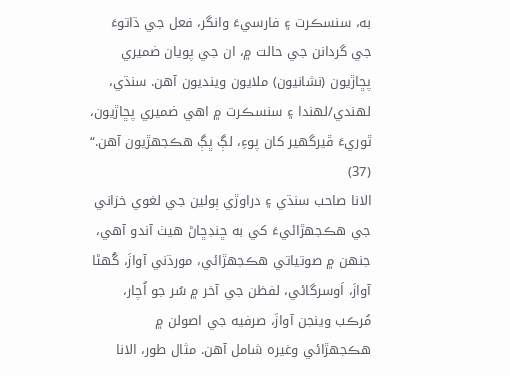به، سنسڪرت ۽ فارسيءَ وانگر، فعل جي ڌاتوءَ جي گردانن جي حالت ۾، ان جي پويان ضميري پڇاڙيون (نشانيون) ملايون وينديون آهن. سنڌي، لھندي/لھندا ۽ سنسڪرت ۾ اهي ضميري پڇاڙيون، ٿوريءَ ڦيرگهير کان پوءِ، لڳ ڀڳ هڪجھڙيون آهن.“ (37)
الانا صاحب سنڌي ۽ دراوڙي ٻولين جي لغوي خزاني جي هڪجھڙائيءَ کي به ڇنڊڇاڻ هيٺ آندو آهي، جنھن ۾ صوتياتي هڪجھڙائي، مورڌني آوازَ، گُهڻا آوازَ، اَوسرگائي، لفظن جي آخر ۾ سُر جو اُچار، مُرڪب وينجن آوازَ، صرفيه جي اصولن ۾ هڪجھڙائي وغيره شامل آهن. مثال طور، الانا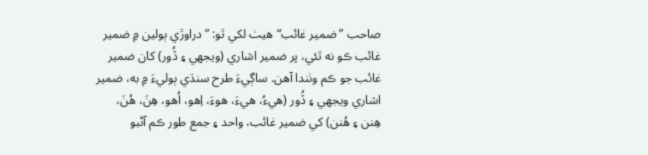صاحب ”ضمير غائب“ هيٺ لکي ٿو: ”دراوڙي ٻولين ۾ ضمير غائب ڪو نه ٿئي، پر ضمير اشاري (ويجهي ۽ ڏُور) کان ضمير غائب جو ڪم وٺندا آهن. ساڳيءَ طرح سنڌي ٻوليءَ ۾ به، ضمير اشاري ويجهي ۽ ڏُور (هيءُ، هيءَ، هوءَ، اِهو، اُهو، هِنَ، هُنَ، هِنن ۽ هُنن) کي ضمير غائب، واحد ۽ جمع طور ڪم آڻبو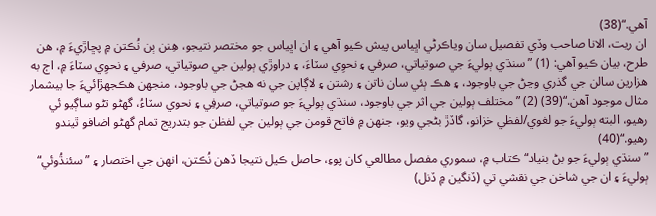آهي.“(38)
ان ريت، الانا صاحب وڏي تفصيل سان وياڪرڻي اڀياس پيش ڪيو آهي ۽ ان اڀياس جو مختصر نتيجو، هِنن ٻن نُڪتن ۾ پڇاڙيءَ ۾، هن طرح، بيان ڪيو آهي: (1) ”سنڌي ٻوليءَ جي صوتياتي، صرفي ۽ نحوِي سٽاءَ، ۽ دراوڙي ٻولين جي صوتياتي، صرفي ۽ نحوِي سٽاءَ ۾، اڄ به هزارين سالن جي گذري وڃڻ جي باوجود، ۽ هڪ ٻئي سان ناتن ۽ رشتن ۽ لاڳاپن جي نه هجڻ جي باوجود، منجهن هڪجھڙائيءَ جا بيشمار مثال موجود آهن.“(39) (2) ”مختلف ٻولين جي اثر جي باوجود، سنڌي ٻوليءَ جو صوتياتي، صرفِي ۽ نحوي سٽاءُ، گهڻو تڻو ساڳيو ئي رهيو، البته ٻوليءَ جو لغوي/لفظي خزانو، گاڏڙ بڻجي ويو، جنھن ۾ فاتح قومن جي ٻولين جي لفظن جو بتدريج تمام گهڻو اضافو ٿيندو رهيو.“(40)
”سنڌي ٻوليءَ جو بڻ بنياد“ ڪتاب ۾، سموري مفصل مطالعي کان پوءِ، حاصل ڪيل نتيجا ڏهن نُڪتن، انهن جي اختصار ۽ ”سئنڌُوئي“ ٻوليءَ ۽ ان جي شاخن جي نقشي تي (ڏنگين ۾ ڏنل)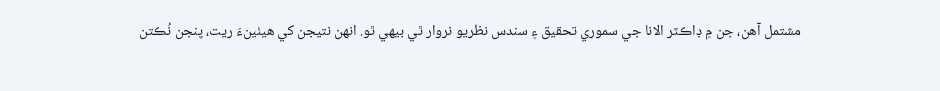مشتمل آهن، جن ۾ ڊاڪٽر الانا جي سموري تحقيق ۽ سندس نظريو نروار ٿي بيھي ٿو. انهن نتيجن کي هيٺينءَ ريت، پنجن نُڪتن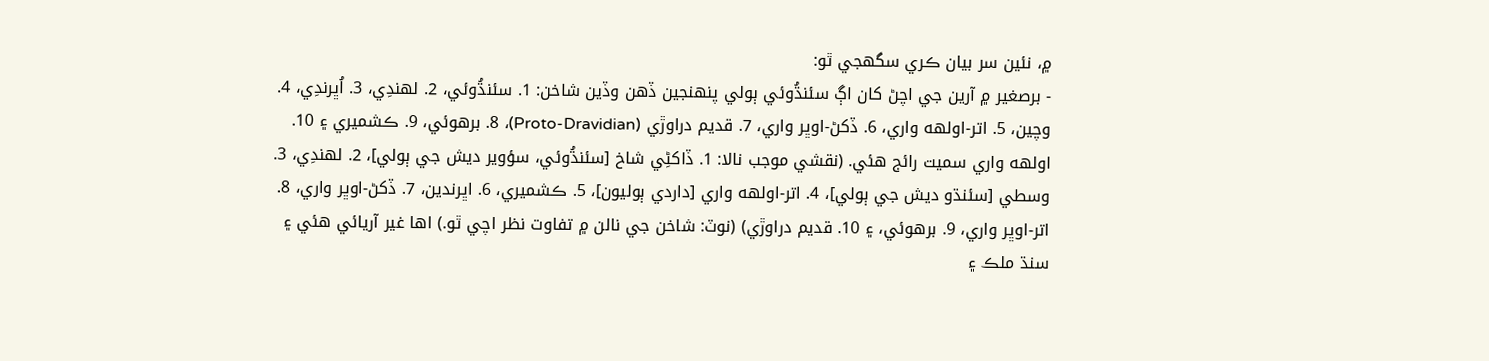۾، نئين سر بيان ڪري سگهجي ٿو:
- برصغير ۾ آرين جي اچڻ کان اڳ سئنڌُوئي ٻولي پنھنجين ڏهن وڏين شاخن: 1. سئنڌُوئي، 2. لھندِي، 3. اُڀرندِي، 4. وچين، 5. اتر-اولهه واري، 6. ڏکڻ-اوڀر واري، 7. قديم دراوڙي (Proto-Dravidian)، 8. برهوئي، 9. ڪشميري ۽ 10. اولهه واري سميت رائج هئي. (نقشي موجب نالا: 1. ڏاکڻِي شاخ [سئنڌُوئي، سؤوير ديش جي ٻولي]، 2. لھندِي، 3. وسطي [سئنڌو ديش جي ٻولي]، 4. اتر-اولهه واري [داردي ٻوليون]، 5. ڪشميري، 6. اڀرندين، 7. ڏکڻ-اوڀر واري، 8. اتر-اوڀر واري، 9. برهوئي، ۽ 10. قديم دراوڙي) (نوٽ: شاخن جي نالن ۾ تفاوت نظر اچي ٿو.) اها غير آريائي هئي ۽ سنڌ ملڪ ۽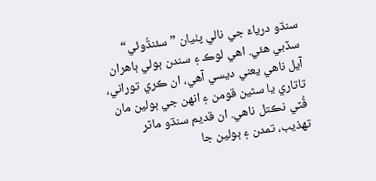سنڌو درياءَ جي نالي پٺيان ”سئنڌُوئي“ سڏبي هئي. اهي لوڪ ۽ سندن ٻولي ٻاهران آيل ناهي يعني ديسي آهي، ان ڪري توراني، تاتاري يا سٿين قومن ۽ انهن جي ٻولين مان ڦُٽي نڪتل ناهي. ان قديم سنڌو ماٿر تھذيب، تمدن ۽ ٻولين جا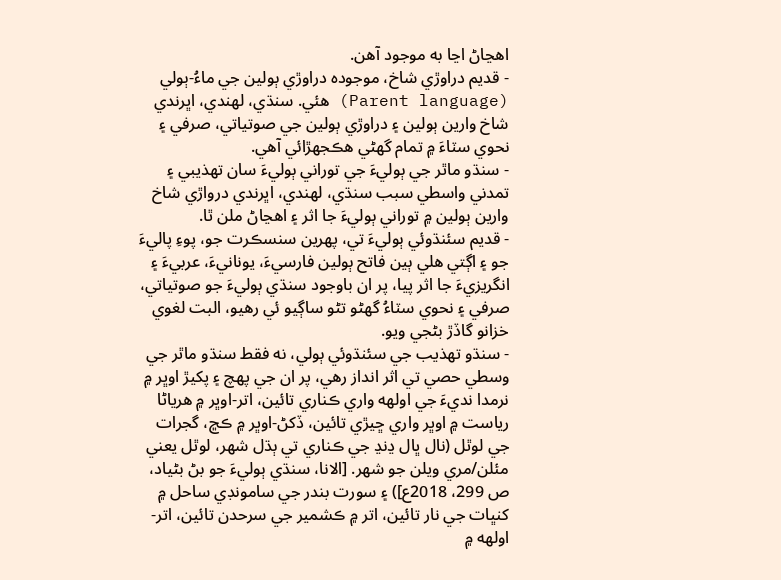اهڃاڻ اڃا به موجود آهن.
- قديم دراوڙي شاخ، موجوده دراوڙي ٻولين جي ماءُ-ٻولي (Parent language) هئي. سنڌي، لھندي، اڀرندي شاخ وارين ٻولين ۽ دراوڙي ٻولين جي صوتياتي، صرفي ۽ نحوي سٽاءَ ۾ تمام گهڻي هڪجھڙائي آهي.
- سنڌو ماٿر جي ٻوليءَ جي توراني ٻوليءَ سان تھذيبي ۽ تمدني واسطي سبب سنڌي، لھندي، اڀرندي درواڙي شاخ وارين ٻولين ۾ توراني ٻوليءَ جا اثر ۽ اهڃاڻ ملن ٿا.
- قديم سئنڌوئي ٻوليءَ تي، پھرين سنسڪرت جو، پوءِ پاليءَ جو ۽ اڳتي هلي ٻين فاتح ٻولين فارسيءَ، يونانيءَ، عربيءَ ۽ انگريزيءَ جا اثر پيا، پر ان باوجود سنڌي ٻوليءَ جو صوتياتي، صرفي ۽ نحوي سٽاءُ گهڻو تڻو ساڳيو ئي رهيو، البت لغوي خزانو گاڏڙ بڻجي ويو.
- سنڌو تھذيب جي سئنڌوئي ٻولي، نه فقط سنڌو ماٿر جي وسطي حصي تي اثر انداز رهي، پر ان جي پھچ ۽ پکيڙ اوڀر ۾ نرمدا نديءَ جي اولهه واري ڪناري تائين، اتر-اوڀر ۾ هرياڻا رياست ۾ اوڀر واري ڇيڙي تائين، ڏکڻ-اوڀر ۾ ڪڇ، گجرات جي لوٿل (نال ڀال ڍنڍ جي ڪناري تي ٻڌل شھر، لوٿل يعني مئلن/مري ويلن جو شھر. [الانا، سنڌي ٻوليءَ جو بڻ بڻياد، ص 299، 2018ع]) ۽ سورت بندر جي سامونڊي ساحل ۾ کنڀات جي نار تائين، اتر ۾ ڪشمير جي سرحدن تائين، اتر-اولهه ۾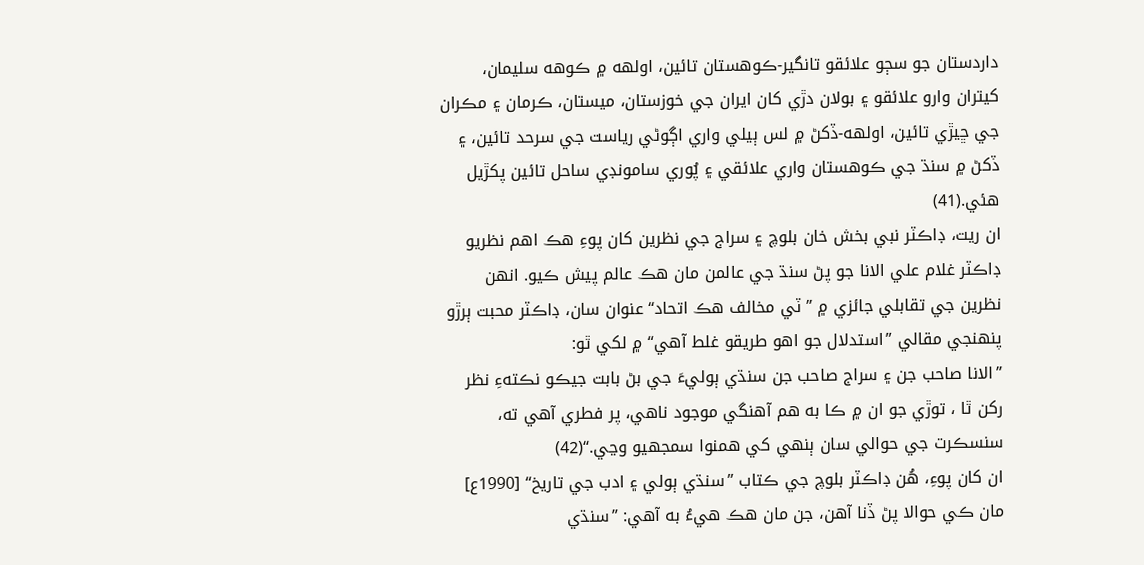داردستان جو سڄو علائقو تانگير-ڪوهستان تائين، اولهه ۾ ڪوهه سليمان، کيتران وارو علائقو ۽ بولان دڙي کان ايران جي خوزستان، ميستان، ڪرمان ۽ مڪران جي ڇيڙي تائين، اولهه-ڏکڻ ۾ لس ٻيلي واري اڳوڻي رياست جي سرحد تائين، ۽ ڏکڻ ۾ سنڌ جي ڪوهستان واري علائقي ۽ پُوري سامونڊي ساحل تائين پکڙيل هئي.(41)
ان ريت، ڊاڪٽر نبي بخش خان بلوچ ۽ سراج جي نظرين کان پوءِ هڪ اهم نظريو ڊاڪٽر غلام علي الانا جو پڻ سنڌ جي عالمن مان هڪ عالم پيش ڪيو. انهن نظرين جي تقابلي جائزي ۾ ”ٽي مخالف هڪ اتحاد“ عنوان سان، ڊاڪٽر محبت ٻرڙو پنھنجي مقالي ”استدلال جو اهو طريقو غلط آهي“ ۾ لکي ٿو:
”الانا صاحب جن ۽ سراج صاحب جن سنڌي ٻوليءَ جي بڻ بابت جيڪو نڪتهءِ نظر رکن ٿا ، توڙي جو ان ۾ ڪا به هم آهنگي موجود ناهي، پر فطري آهي ته، سنسڪرت جي حوالي سان ٻنهي کي همنوا سمجهيو وڃي.“(42)
ان کان پوءِ، هُن ڊاڪٽر بلوچ جي ڪتاب ”سنڌي ٻولي ۽ ادب جي تاريخ“ [1990ع] مان ڪي حوالا پڻ ڏنا آهن، جن مان هڪ هيءُ به آهي: ”سنڌي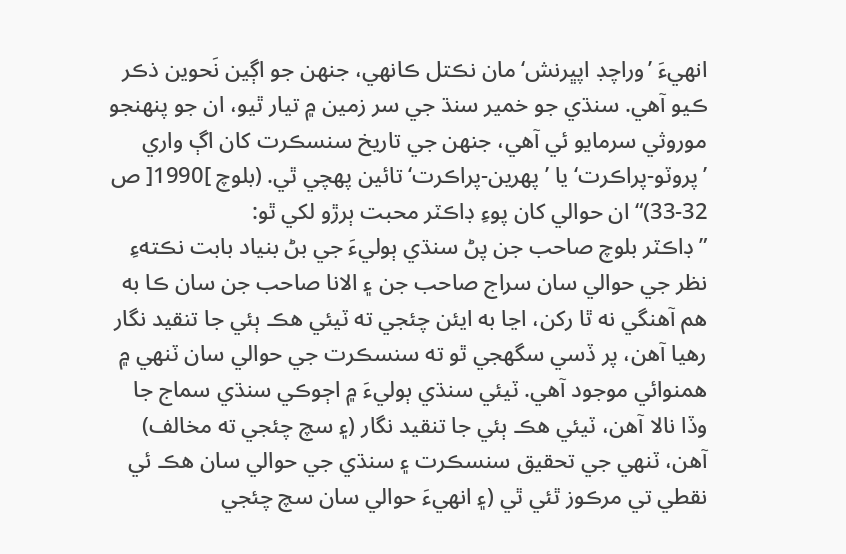انهيءَ ’وراچڊ اپڀرنش‘ مان نڪتل ڪانهي، جنھن جو اڳين نَحوين ذڪر ڪيو آهي. سنڌي جو خمير سنڌ جي سر زمين ۾ تيار ٿيو، ان جو پنھنجو موروثي سرمايو ئي آهي، جنھن جي تاريخ سنسڪرت کان اڳ واري ’پروٽو-پراڪرت‘ يا ’پھرين-پراڪرت‘ تائين پھچي ٿي. (بلوچ ]1990[ ص 32-33)“ ان حوالي کان پوءِ ڊاڪٽر محبت ٻرڙو لکي ٿو:
”ڊاڪٽر بلوچ صاحب جن پڻ سنڌي ٻوليءَ جي بڻ بنياد بابت نڪتهءِ نظر جي حوالي سان سراج صاحب جن ۽ الانا صاحب جن سان ڪا به هم آهنگي نه ٿا رکن، اڃا به ايئن چئجي ته ٽيئي هڪ ٻئي جا تنقيد نگار رهيا آهن، پر ڏسي سگهجي ٿو ته سنسڪرت جي حوالي سان ٽنهي ۾ همنوائي موجود آهي. ٽيئي سنڌي ٻوليءَ ۾ اڄوڪي سنڌي سماج جا وڏا نالا آهن، ٽيئي هڪ ٻئي جا تنقيد نگار (۽ سچ چئجي ته مخالف) آهن، ٽنهي جي تحقيق سنسڪرت ۽ سنڌي جي حوالي سان هڪ ئي نقطي تي مرڪوز ٿئي ٿي (۽ انهيءَ حوالي سان سچ چئجي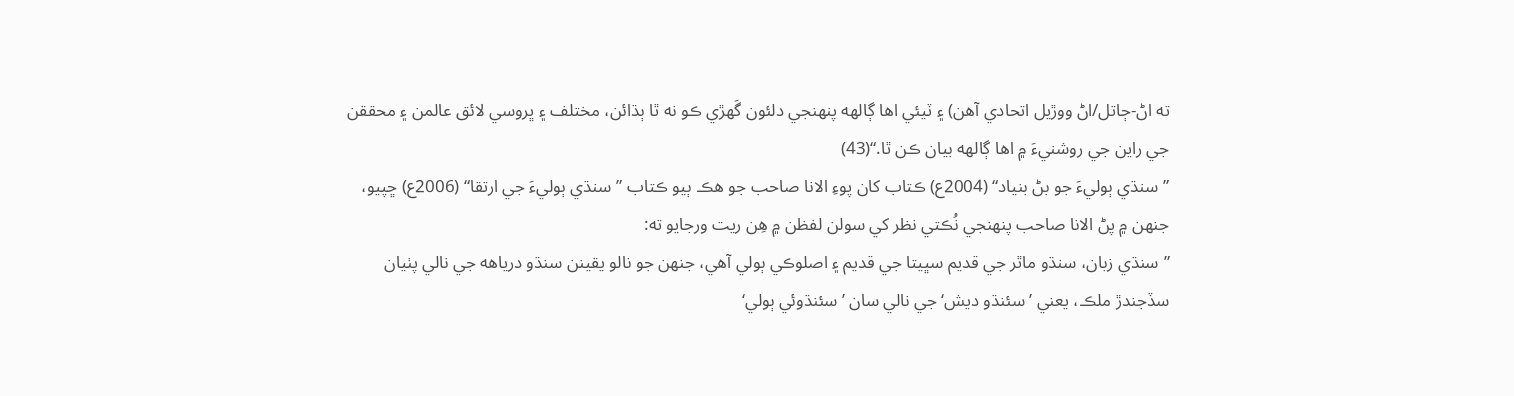ته اڻ-ڄاتل/اڻ ووڙيل اتحادي آهن) ۽ ٽيئي اها ڳالهه پنھنجي دلئون گَهڙي ڪو نه ٿا ٻڌائن، مختلف ۽ ڀروسي لائق عالمن ۽ محققن جي راين جي روشنيءَ ۾ اها ڳالهه بيان ڪن ٿا.“(43)
”سنڌي ٻوليءَ جو بڻ بنياد“ (2004ع) ڪتاب کان پوءِ الانا صاحب جو هڪ ٻيو ڪتاب ”سنڌي ٻوليءَ جي ارتقا“ (2006ع) ڇپيو، جنھن ۾ پڻ الانا صاحب پنھنجي نُڪتي نظر کي سولن لفظن ۾ هِن ريت ورجايو ته:
”سنڌي زبان، سنڌو ماٿر جي قديم سڀيتا جي قديم ۽ اصلوڪي ٻولي آهي، جنھن جو نالو يقينن سنڌو درياهه جي نالي پٺيان سڏجندڙ ملڪ، يعني ’سئنڌو ديش‘ جي نالي سان ’سئنڌوئي ٻولي‘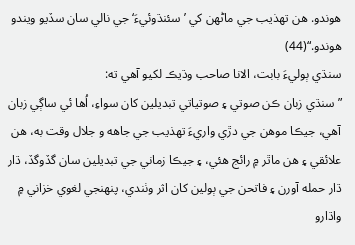هوندو. هن تھذيب جي ماڻهن کي ’سئنڌوئيءَ‘ جي نالي سان سڏيو ويندو هوندو.“(44)
سنڌي ٻوليءَ بابت، الانا صاحب وڌيڪ لکيو آهي ته:
”سنڌي زبان ڪن صوتي ۽ صوتياتي تبديلين کان سواءِ، اُها ئي ساڳي زبان آهي، جيڪا موهن جي دڙي واريءَ تھذيب جي جاهه و جلال وقت به، هن علائقي ۽ هن ماٿر ۾ رائج هئي، ۽ جيڪا زماني جي تبديلين سان گڏوگڏ، ڌار ڌار حمله آورن ۽ فاتحن جي ٻولين کان اثر وٺندي، پنھنجي لغوي خزاني ۾ واڌارو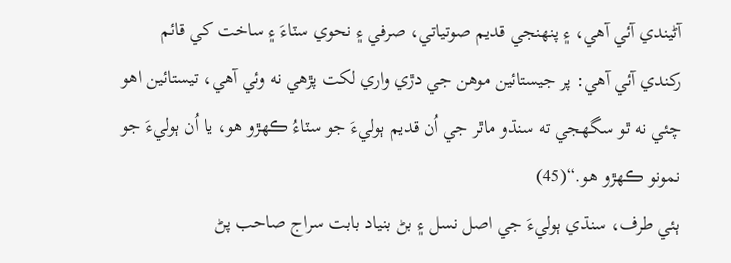آڻيندي آئي آهي، ۽ پنھنجي قديم صوتياتي، صرفي ۽ نحوي سٽاءَ ۽ ساخت کي قائم رکندي آئي آهي: پر جيستائين موهن جي دڙي واري لکت پڙهي نه وئي آهي، تيستائين اهو چئي نه ٿو سگهجي ته سنڌو ماٿر جي اُن قديم ٻوليءَ جو سٽاءُ ڪھڙو هو، يا اُن ٻوليءَ جو نمونو ڪھڙو هو.“(45)
ٻئي طرف، سنڌي ٻوليءَ جي اصل نسل ۽ بڻ بنياد بابت سراج صاحب پڻ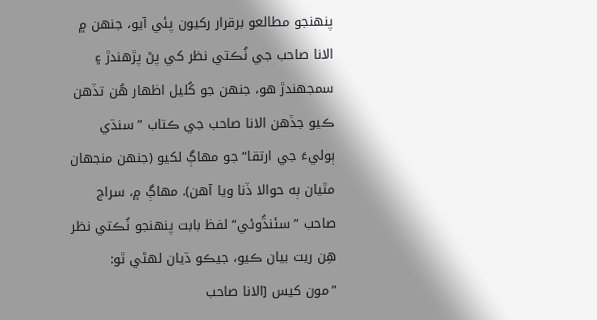پنھنجو مطالعو برقرار رکيون پئي آيو، جنھن ۾ الانا صاحب جي نُڪتي نظر کي پڻ پڙهندڙ ۽ سمجهندڙ هو، جنھن جو کُليل اظھار هُن تڏهن ڪيو جڏهن الانا صاحب جي ڪتاب ”سنڌي ٻوليءَ جي ارتقا“ جو مھاڳ لکيو (جنھن منجهان مٿيان ٻه حوالا ڏنا ويا آهن). مھاڳ ۾، سراج صاحب ”سئنڌُوئي“ لفظ بابت پنھنجو نُڪتي نظر هِن ريت بيان ڪيو، جيڪو ڌيان لھڻي ٿو:
”مون کيس [الانا صاحب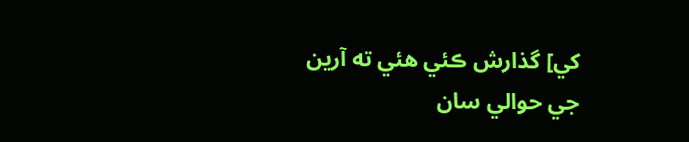کي] گذارش ڪئي هئي ته آرين جي حوالي سان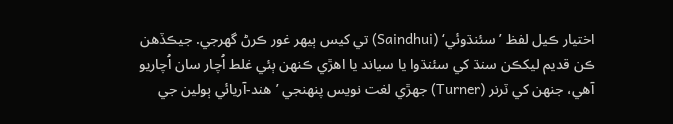اختيار ڪيل لفظ ’سئنڌوئي‘ (Saindhui) تي کيس ٻيھر غور ڪرڻ گهرجي. جيڪڏهن ڪن قديم ليکڪن سنڌ کي سئنڌوا يا سياند يا اهڙي ڪنھن ٻئي غلط اُچار سان اُچاريو آهي، جنھن کي ٽرنر (Turner) جھڙي لغت نويس پنھنجي ’هند-آريائي ٻولين جي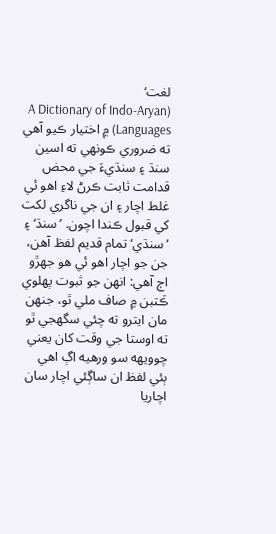لغت‘
(A Dictionary of Indo-Aryan Languages) ۾ اختيار ڪيو آهي ته ضروري ڪونهي ته اسين سنڌ ۽ سنڌيءَ جي محض قدامت ثابت ڪرڻ لاءِ اهو ئي غلط اچار ۽ ان جي ناگري لکت کي قبول ڪندا اچون. ’سنڌ‘ ۽ ’سنڌي‘ تمام قديم لفظ آهن، جن جو اچار اهو ئي هو جھڙو اڄ آهي: انهن جو ثبوت پھلوي ڪَتبن ۾ صاف ملي ٿو، جنھن مان ايترو ته چئي سگهجي ٿو ته اوستا جي وقت کان يعني چوويھه سو ورهيه اڳ اهي ٻئي لفظ ان ساڳئي اچار سان اچاريا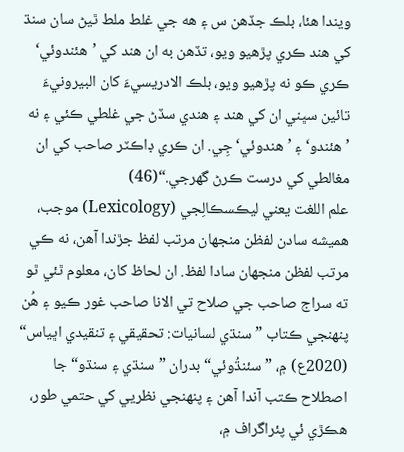ويندا هئا، بلڪ جڏهن س ۽ ھه جي غلط ملط ٿيڻ سان سنڌ کي هند ڪري پڙهيو ويو، تڏهن به ان هند کي ’هئندوئي‘ ڪري ڪو نه پڙهيو ويو، بلڪ الادريسيءَ کان البيرونيءَ تائين سڀني ان کي هند ۽ هندي سڏڻ جي غلطي ڪئي ۽ نه ’هئندو‘ ۽ ’هندوئي‘ جِي. ان ڪري ڊاڪٽر صاحب کي ان مغالطي کي درست ڪرڻ گهرجي.“(46)
علم اللغت يعني ليڪسڪالِجي (Lexicology) موجب، هميشه سادن لفظن منجهان مرتب لفظ جڙندا آهن، نه ڪي مرتب لفظن منجهان سادا لفظ. ان لحاظ کان، معلوم ٿئي ٿو ته سراج صاحب جي صلاح تي الانا صاحب غور ڪيو ۽ هُن پنھنجي ڪتاب ”سنڌي لسانيات: تحقيقي ۽ تنقيدي اڀياس“ (2020ع) ۾، ”سئنڌُوئي“ بدران ”سنڌي ۽ سنڌو“ جا اصطلاح ڪتب آندا آهن ۽ پنھنجي نظريي کي حتمي طور، هڪڙي ئي پئراگراف ۾،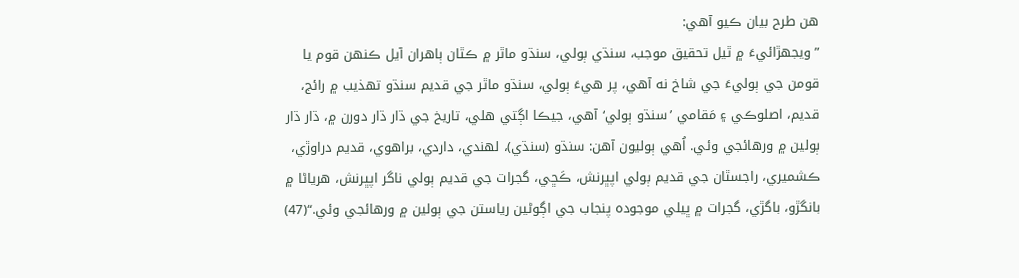هن طرح بيان ڪيو آهي:
”ويجهڙائيءَ ۾ ٿيل تحقيق موجب، سنڌي ٻولي، سنڌو ماٿر ۾ ڪٿان ٻاهران آيل ڪنھن قوم يا قومن جي ٻوليءَ جي شاخ نه آهي، پر هيءَ ٻولي، سنڌو ماٿر جي قديم سنڌو تھذيب ۾ رائج، قديم، اصلوڪي ۽ مَقامي ’سنڌو ٻولي‘ آهي، جيڪا اڳتي هلي، تاريخ جي ڌار ڌار دورن ۾، ڌار ڌار ٻولين ۾ ورهائجي وئي. اُهي ٻوليون آهن: سنڌو (سنڌي)، لھندي، داردي، براهوي، قديم دراوڙي، ڪشميري، راجسٿان جي قديم ٻولي اپڀرنش، ڪَڇي، گجرات جي قديم ٻولي ناگر اپڀرنش، هرياڻا ۾ بانگڙو، باگڙي، گجرات ۾ ڀيلي موجوده پنجاب جي اڳوڻين رياستن جي ٻولين ۾ ورهائجي وئي.“(47)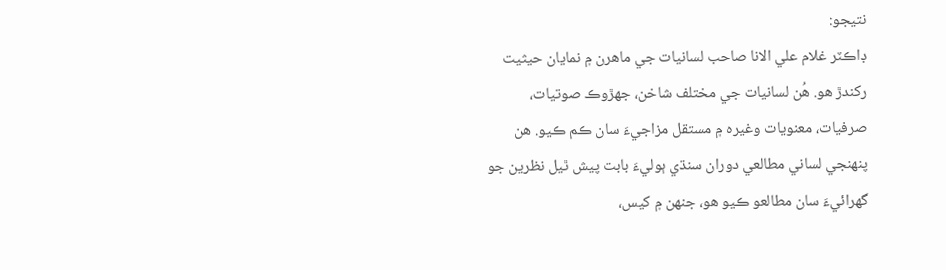نتيجو:
ڊاڪٽر غلام علي الانا صاحب لسانيات جي ماهرن ۾ نمايان حيثيت رکندڙ هو. هُن لسانيات جي مختلف شاخن، جھڙوڪ صوتيات، صرفيات، معنويات وغيره ۾ مستقل مزاجيءَ سان ڪم ڪيو. هن پنھنجي لساني مطالعي دوران سنڌي ٻوليءَ بابت پيش ٿيل نظرين جو گھرائيءَ سان مطالعو ڪيو هو، جنھن ۾ کيس،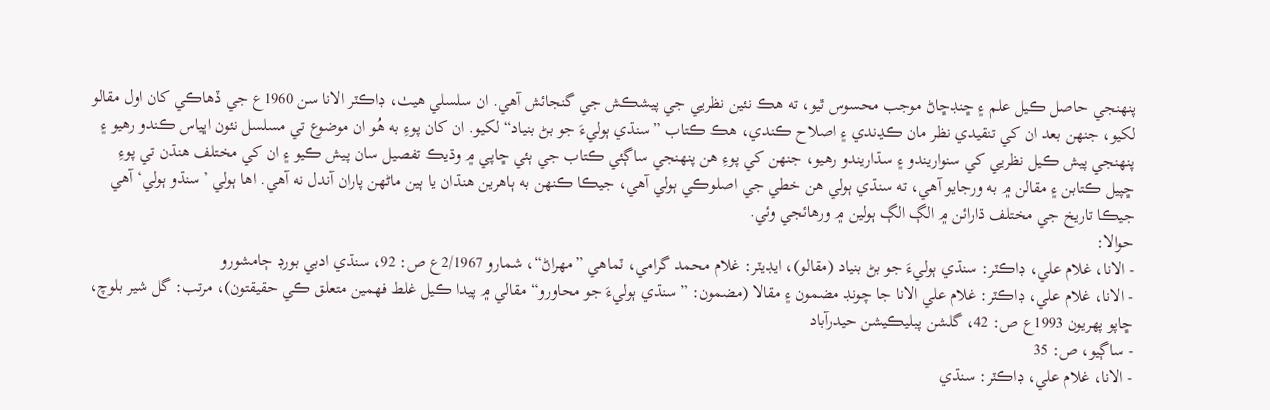پنھنجي حاصل ڪيل علم ۽ ڇنڊڇاڻ موجب محسوس ٿيو، ته هڪ نئين نظريي جي پيشڪش جي گنجائش آهي. ان سلسلي هيٺ، ڊاڪٽر الانا سن 1960ع جي ڏهاڪي کان اول مقالو لکيو، جنھن بعد ان کي تنقيدي نظر مان ڪڍندي ۽ اصلاح ڪندي، هڪ ڪتاب ”سنڌي ٻوليءَ جو بڻ بنياد“ لکيو. ان کان پوءِ به هُو ان موضوع تي مسلسل نئون اڀياس ڪندو رهيو ۽ پنھنجي پيش ڪيل نظريي کي سنواريندو ۽ سڌاريندو رهيو، جنھن کي پوءِ هن پنھنجي ساڳئي ڪتاب جي ٻئي ڇاپي ۾ وڌيڪ تفصيل سان پيش ڪيو ۽ ان کي مختلف هنڌن تي پوءِ ڇپيل ڪتابن ۽ مقالن ۾ به ورجايو آهي، ته سنڌي ٻولي هن خطي جي اصلوڪي ٻولي آهي، جيڪا ڪنھن به ٻاهرين هنڌان يا ٻين ماڻهن پاران آندل نه آهي. اها ٻولي ’سنڌو ٻولي‘ آهي جيڪا تاريخ جي مختلف ڌارائن ۾ الڳ الڳ ٻولين ۾ ورهائجي وئي.
حوالا:
- الانا، غلام علي، ڊاڪٽر: سنڌي ٻوليءَ جو بڻ بنياد (مقالو)، ايڊيٽر: غلام محمد گرامي، ٽماهي ”مھراڻ“، شمارو 2/1967ع ص: 92، سنڌي ادبي بورڊ ڄامشورو
- الانا، غلام علي، ڊاڪٽر: غلام علي الانا جا چونڊ مضمون ۽ مقالا (مضمون: ”سنڌي ٻوليءَ جو محاورو“ مقالي ۾ پيدا ڪيل غلط فھمين متعلق ڪي حقيقتون)، مرتب: گل شير بلوچ، ڇاپو پھريون 1993ع ص: 42، گلشن پبليڪيشن حيدرآباد
- ساڳيو، ص: 35
- الانا، غلام علي، ڊاڪٽر: سنڌي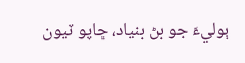ٻوليءَ جو بڻ بنياد، ڇاپو ٽيون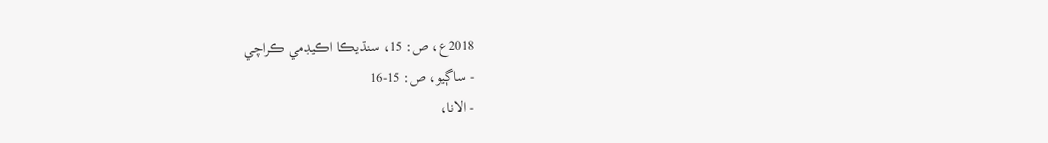2018ع، ص: 15، سنڌيڪا اڪيڊمي ڪراچي
- ساڳيو، ص: 15-16
- الانا،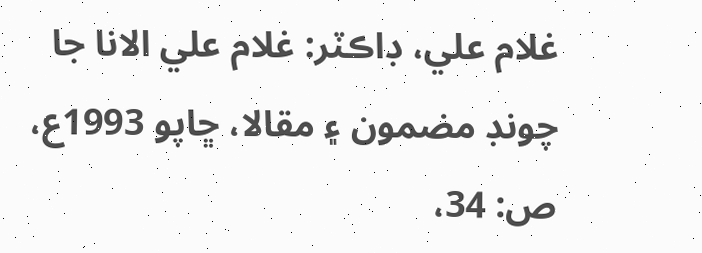غلام علي، ڊاڪٽر: غلام علي الانا جا چونڊ مضمون ۽ مقالا، ڇاپو 1993ع، ص: 34،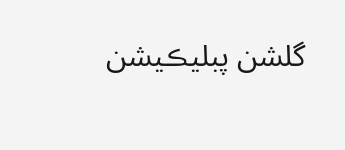گلشن پبليڪيشن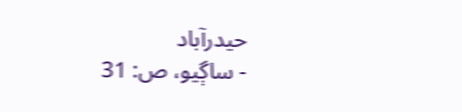حيدرآباد
- ساڳيو، ص: 31